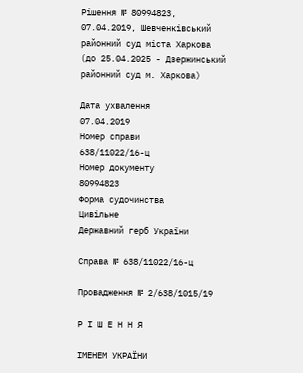Рішення № 80994823, 07.04.2019, Шевченківський районний суд міста Харкова (до 25.04.2025 - Дзержинський районний суд м. Харкова)

Дата ухвалення
07.04.2019
Номер справи
638/11022/16-ц
Номер документу
80994823
Форма судочинства
Цивільне
Державний герб України

Справа № 638/11022/16-ц

Провадження № 2/638/1015/19

Р І Ш Е Н Н Я

ІМЕНЕМ УКРАЇНИ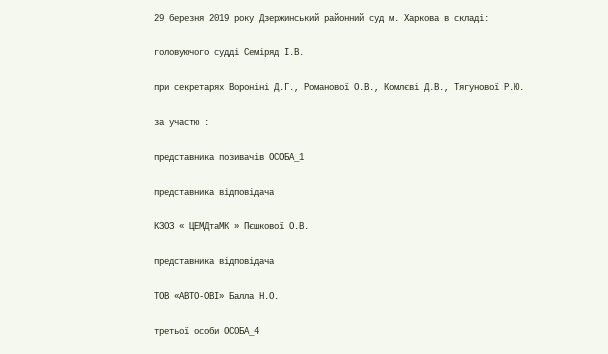29 березня 2019 року Дзержинський районний суд м. Харкова в складі:

головуючого судді Семіряд І.В.

при секретарях Вороніні Д.Г., Романової О.В., Комлєві Д.В., Тягунової Р.Ю.

за участю :

представника позивачів ОСОБА_1

представника відповідача

КЗОЗ « ЦЕМДтаМК » Пєшкової О.В.

представника відповідача

ТОВ «АВТО-ОВІ» Балла Н.О.

третьої особи ОСОБА_4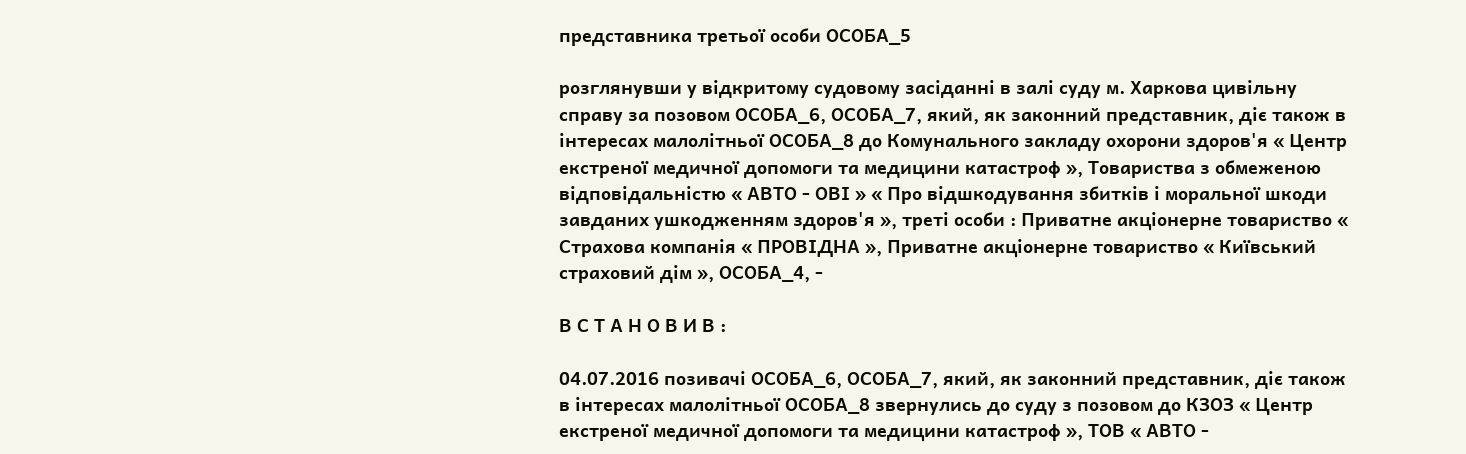представника третьої особи ОСОБА_5

розглянувши у відкритому судовому засіданні в залі суду м. Харкова цивільну справу за позовом ОСОБА_6, ОСОБА_7, який, як законний представник, діє також в інтересах малолітньої ОСОБА_8 до Комунального закладу охорони здоров'я « Центр екстреної медичної допомоги та медицини катастроф », Товариства з обмеженою відповідальністю « АВТО - ОВІ » « Про відшкодування збитків і моральної шкоди завданих ушкодженням здоров'я », треті особи : Приватне акціонерне товариство « Страхова компанія « ПРОВІДНА », Приватне акціонерне товариство « Київський страховий дім », ОСОБА_4, -

В С Т А Н О В И В :

04.07.2016 позивачі ОСОБА_6, ОСОБА_7, який, як законний представник, діє також в інтересах малолітньої ОСОБА_8 звернулись до суду з позовом до КЗОЗ « Центр екстреної медичної допомоги та медицини катастроф », ТОВ « АВТО -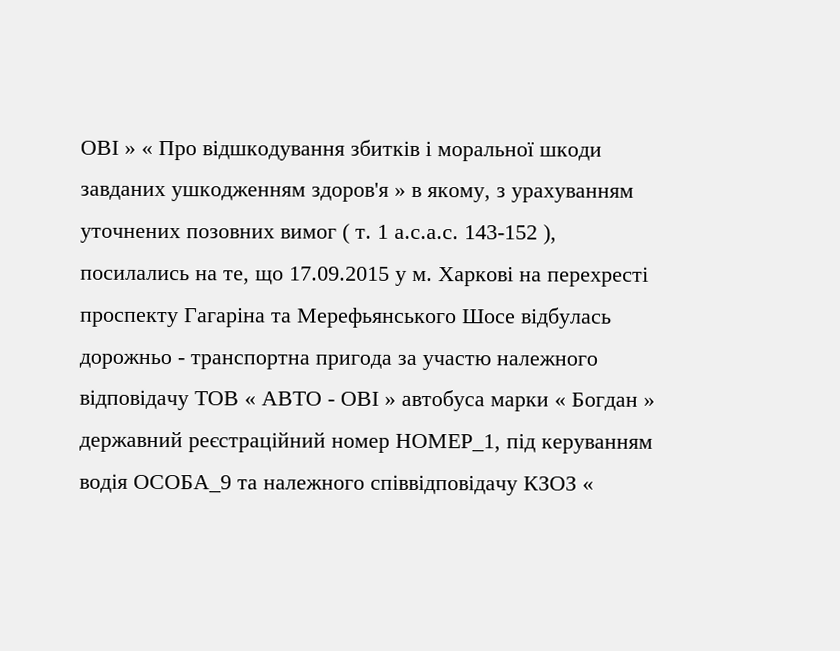ОВІ » « Про відшкодування збитків і моральної шкоди завданих ушкодженням здоров'я » в якому, з урахуванням уточнених позовних вимог ( т. 1 а.с.а.с. 143-152 ), посилались на те, що 17.09.2015 у м. Харкові на перехресті проспекту Гагаріна та Мерефьянського Шосе відбулась дорожньо - транспортна пригода за участю належного відповідачу ТОВ « АВТО - ОВІ » автобуса марки « Богдан » державний реєстраційний номер НОМЕР_1, під керуванням водія ОСОБА_9 та належного співвідповідачу КЗОЗ «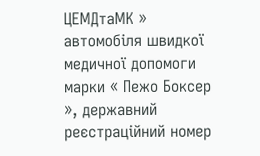ЦЕМДтаМК » автомобіля швидкої медичної допомоги марки « Пежо Боксер », державний реєстраційний номер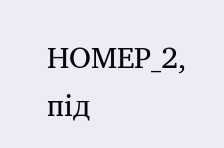НОМЕР_2, під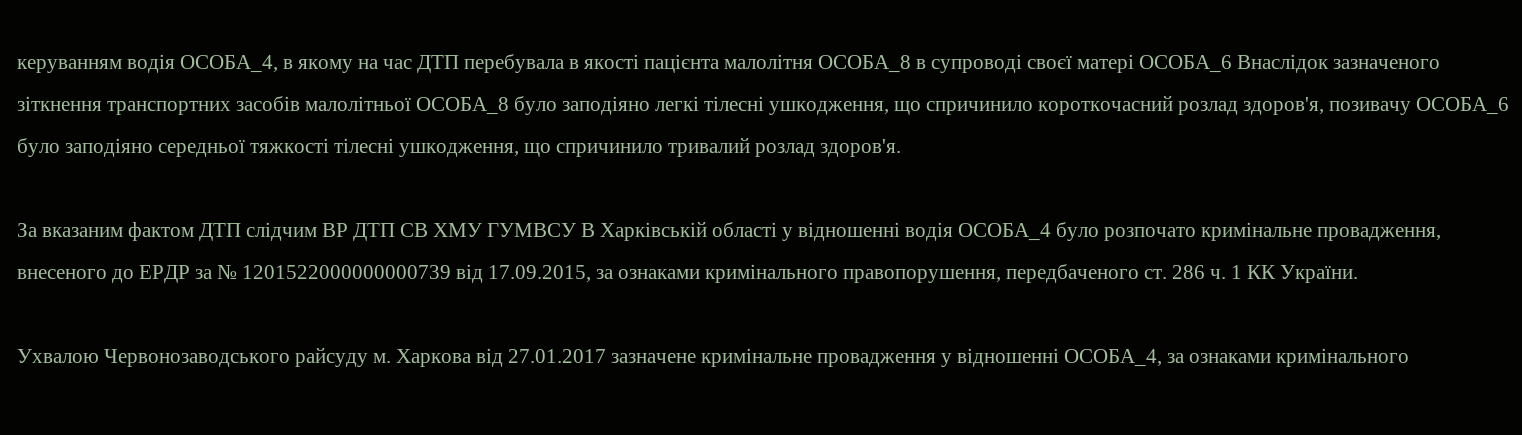керуванням водія ОСОБА_4, в якому на час ДТП перебувала в якості пацієнта малолітня ОСОБА_8 в супроводі своєї матері ОСОБА_6 Внаслідок зазначеного зіткнення транспортних засобів малолітньої ОСОБА_8 було заподіяно легкі тілесні ушкодження, що спричинило короткочасний розлад здоров'я, позивачу ОСОБА_6 було заподіяно середньої тяжкості тілесні ушкодження, що спричинило тривалий розлад здоров'я.

За вказаним фактом ДТП слідчим ВР ДТП СВ ХМУ ГУМВСУ В Харківській області у відношенні водія ОСОБА_4 було розпочато кримінальне провадження, внесеного до ЕРДР за № 1201522000000000739 від 17.09.2015, за ознаками кримінального правопорушення, передбаченого ст. 286 ч. 1 КК України.

Ухвалою Червонозаводського райсуду м. Харкова від 27.01.2017 зазначене кримінальне провадження у відношенні ОСОБА_4, за ознаками кримінального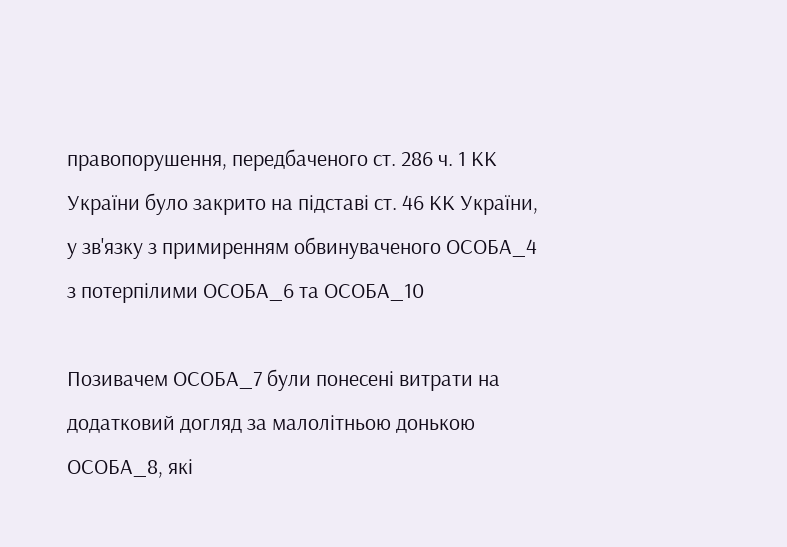правопорушення, передбаченого ст. 286 ч. 1 КК України було закрито на підставі ст. 46 КК України, у зв'язку з примиренням обвинуваченого ОСОБА_4 з потерпілими ОСОБА_6 та ОСОБА_10

Позивачем ОСОБА_7 були понесені витрати на додатковий догляд за малолітньою донькою ОСОБА_8, які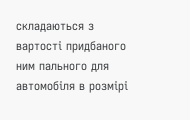складаються з вартості придбаного ним пального для автомобіля в розмірі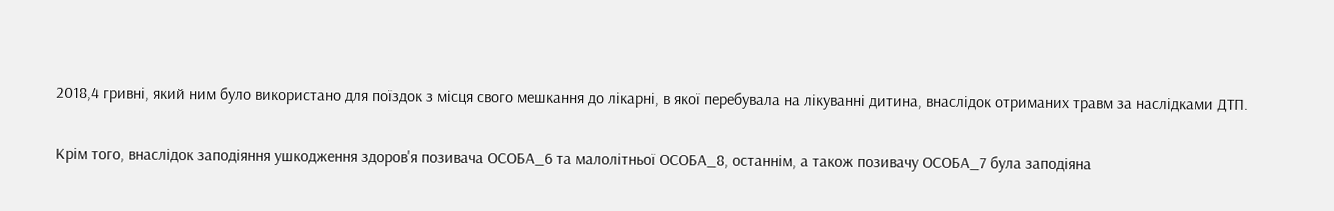2018,4 гривні, який ним було використано для поїздок з місця свого мешкання до лікарні, в якої перебувала на лікуванні дитина, внаслідок отриманих травм за наслідками ДТП.

Крім того, внаслідок заподіяння ушкодження здоров'я позивача ОСОБА_6 та малолітньої ОСОБА_8, останнім, а також позивачу ОСОБА_7 була заподіяна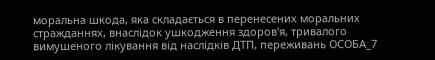моральна шкода, яка складається в перенесених моральних стражданнях, внаслідок ушкодження здоров'я, тривалого вимушеного лікування від наслідків ДТП, переживань ОСОБА_7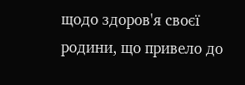щодо здоров'я своєї родини, що привело до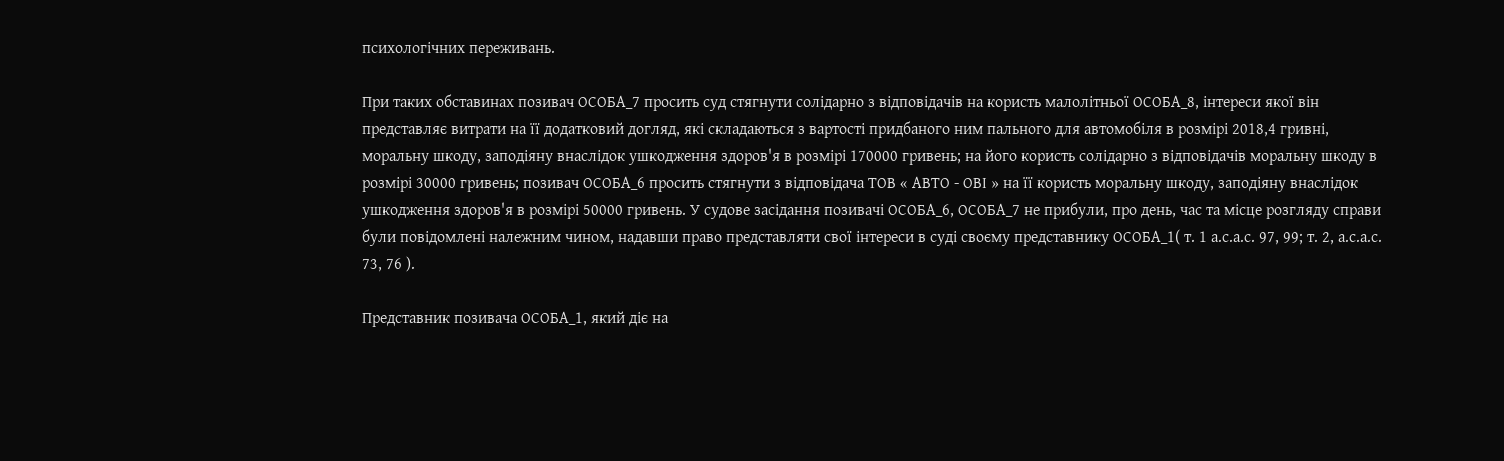психологічних переживань.

При таких обставинах позивач ОСОБА_7 просить суд стягнути солідарно з відповідачів на користь малолітньої ОСОБА_8, інтереси якої він представляє витрати на її додатковий догляд, які складаються з вартості придбаного ним пального для автомобіля в розмірі 2018,4 гривні, моральну шкоду, заподіяну внаслідок ушкодження здоров'я в розмірі 170000 гривень; на його користь солідарно з відповідачів моральну шкоду в розмірі 30000 гривень; позивач ОСОБА_6 просить стягнути з відповідача ТОВ « АВТО - ОВІ » на її користь моральну шкоду, заподіяну внаслідок ушкодження здоров'я в розмірі 50000 гривень. У судове засідання позивачі ОСОБА_6, ОСОБА_7 не прибули, про день, час та місце розгляду справи були повідомлені належним чином, надавши право представляти свої інтереси в суді своєму представнику ОСОБА_1( т. 1 а.с.а.с. 97, 99; т. 2, а.с.а.с. 73, 76 ).

Представник позивача ОСОБА_1, який діє на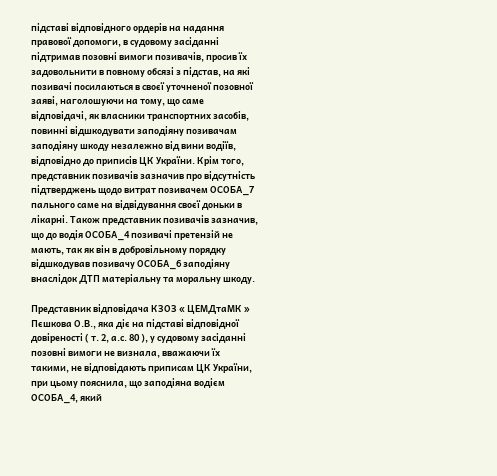підставі відповідного ордерів на надання правової допомоги, в судовому засіданні підтримав позовні вимоги позивачів, просив їх задовольнити в повному обсязі з підстав, на які позивачі посилаються в своєї уточненої позовної заяві, наголошуючи на тому, що саме відповідачі, як власники транспортних засобів, повинні відшкодувати заподіяну позивачам заподіяну шкоду незалежно від вини водіїв, відповідно до приписів ЦК України. Крім того, представник позивачів зазначив про відсутність підтверджень щодо витрат позивачем ОСОБА_7 пального саме на відвідування своєї доньки в лікарні. Також представник позивачів зазначив, що до водія ОСОБА_4 позивачі претензій не мають, так як він в добровільному порядку відшкодував позивачу ОСОБА_6 заподіяну внаслідок ДТП матеріальну та моральну шкоду.

Представник відповідача КЗОЗ « ЦЕМДтаМК » Пєшкова О.В., яка діє на підставі відповідної довіреності ( т. 2, а.с. 80 ), у судовому засіданні позовні вимоги не визнала, вважаючи їх такими, не відповідають приписам ЦК України, при цьому пояснила, що заподіяна водієм ОСОБА_4, який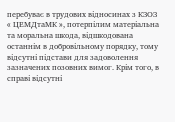перебуває в трудових відносинах з КЗОЗ « ЦЕМДтаМК », потерпілим матеріальна та моральна шкода, відшкодована останнім в добровільному порядку, тому відсутні підстави для задоволення зазначених позовних вимог. Крім того, в справі відсутні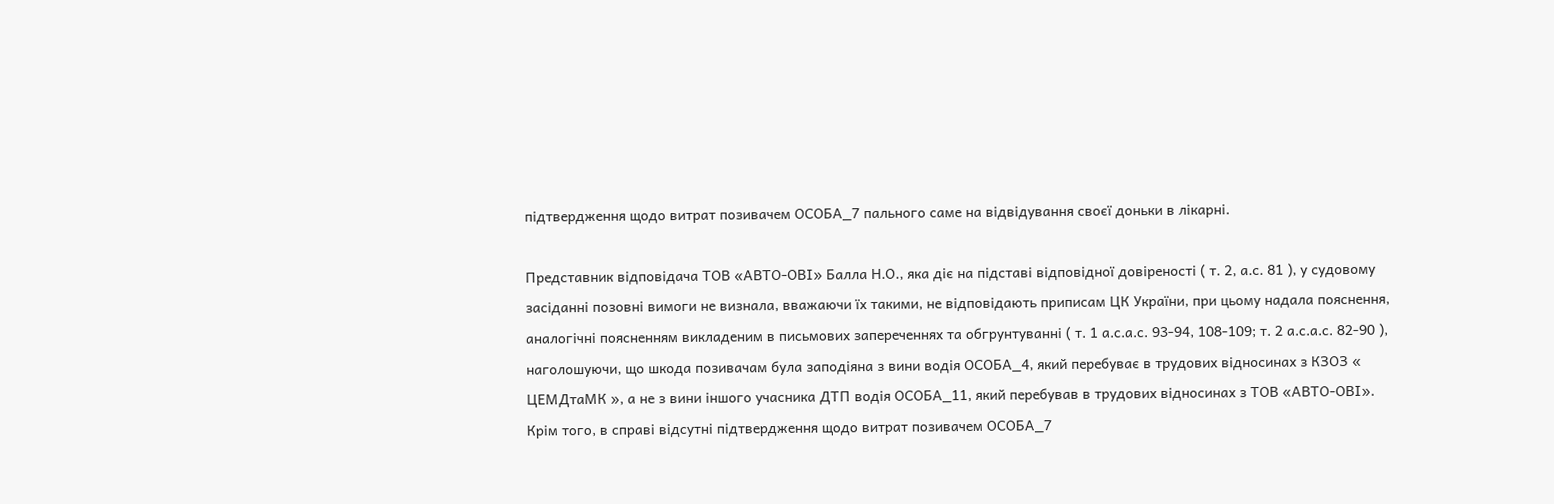підтвердження щодо витрат позивачем ОСОБА_7 пального саме на відвідування своєї доньки в лікарні.

Представник відповідача ТОВ «АВТО-ОВІ» Балла Н.О., яка діє на підставі відповідної довіреності ( т. 2, а.с. 81 ), у судовому засіданні позовні вимоги не визнала, вважаючи їх такими, не відповідають приписам ЦК України, при цьому надала пояснення, аналогічні поясненням викладеним в письмових запереченнях та обгрунтуванні ( т. 1 а.с.а.с. 93-94, 108-109; т. 2 а.с.а.с. 82-90 ), наголошуючи, що шкода позивачам була заподіяна з вини водія ОСОБА_4, який перебуває в трудових відносинах з КЗОЗ « ЦЕМДтаМК », а не з вини іншого учасника ДТП водія ОСОБА_11, який перебував в трудових відносинах з ТОВ «АВТО-ОВІ». Крім того, в справі відсутні підтвердження щодо витрат позивачем ОСОБА_7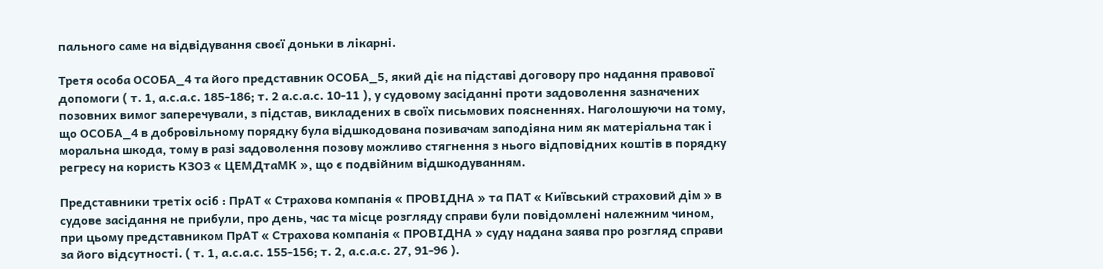пального саме на відвідування своєї доньки в лікарні.

Третя особа ОСОБА_4 та його представник ОСОБА_5, який діє на підставі договору про надання правової допомоги ( т. 1, а.с.а.с. 185-186; т. 2 а.с.а.с. 10-11 ), у судовому засіданні проти задоволення зазначених позовних вимог заперечували, з підстав, викладених в своїх письмових поясненнях. Наголошуючи на тому, що ОСОБА_4 в добровільному порядку була відшкодована позивачам заподіяна ним як матеріальна так і моральна шкода, тому в разі задоволення позову можливо стягнення з нього відповідних коштів в порядку регресу на користь КЗОЗ « ЦЕМДтаМК », що є подвійним відшкодуванням.

Представники третіх осіб : ПрАТ « Страхова компанія « ПРОВІДНА » та ПАТ « Київський страховий дім » в судове засідання не прибули, про день, час та місце розгляду справи були повідомлені належним чином, при цьому представником ПрАТ « Страхова компанія « ПРОВІДНА » суду надана заява про розгляд справи за його відсутності. ( т. 1, а.с.а.с. 155-156; т. 2, а.с.а.с. 27, 91-96 ).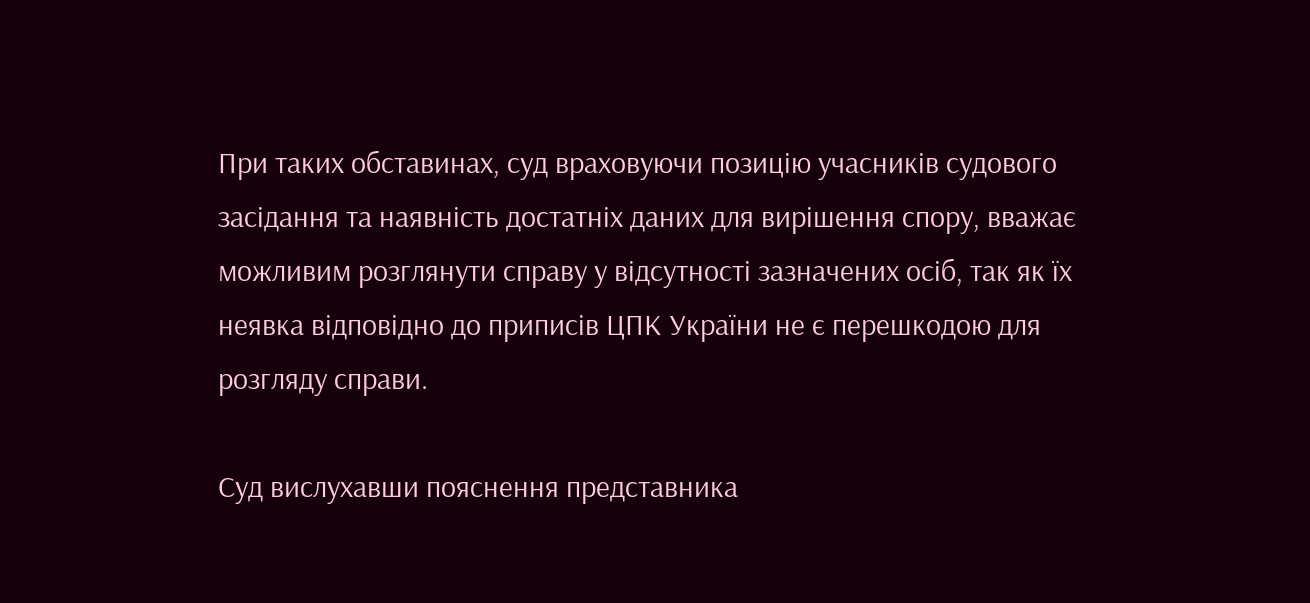При таких обставинах, суд враховуючи позицію учасників судового засідання та наявність достатніх даних для вирішення спору, вважає можливим розглянути справу у відсутності зазначених осіб, так як їх неявка відповідно до приписів ЦПК України не є перешкодою для розгляду справи.

Суд вислухавши пояснення представника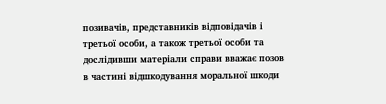позивачів, представників відповідачів і третьої особи, а також третьої особи та дослідивши матеріали справи вважає позов в частині відшкодування моральної шкоди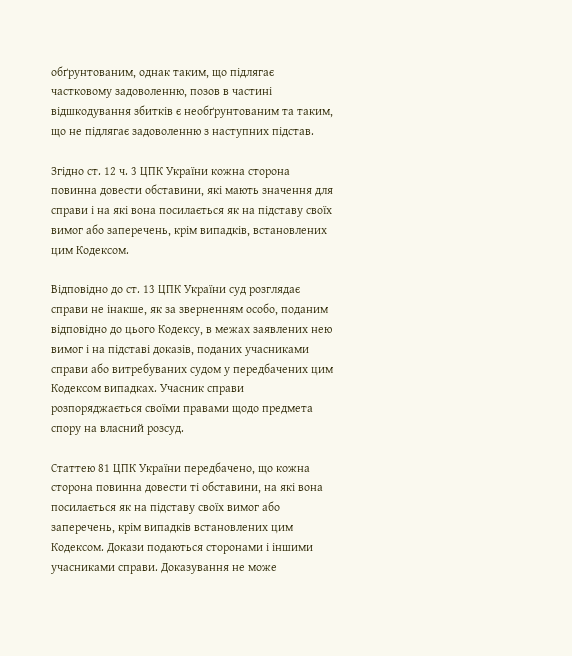обґрунтованим, однак таким, що підлягає частковому задоволенню, позов в частині відшкодування збитків є необґрунтованим та таким, що не підлягає задоволенню з наступних підстав.

Згідно ст. 12 ч. 3 ЦПК України кожна сторона повинна довести обставини, які мають значення для справи і на які вона посилається як на підставу своїх вимог або заперечень, крім випадків, встановлених цим Кодексом.

Відповідно до ст. 13 ЦПК України суд розглядає справи не інакше, як за зверненням особо, поданим відповідно до цього Кодексу, в межах заявлених нею вимог і на підставі доказів, поданих учасниками справи або витребуваних судом у передбачених цим Кодексом випадках. Учасник справи розпоряджається своїми правами щодо предмета спору на власний розсуд.

Статтею 81 ЦПК України передбачено, що кожна сторона повинна довести ті обставини, на які вона посилається як на підставу своїх вимог або заперечень, крім випадків встановлених цим Кодексом. Докази подаються сторонами і іншими учасниками справи. Доказування не може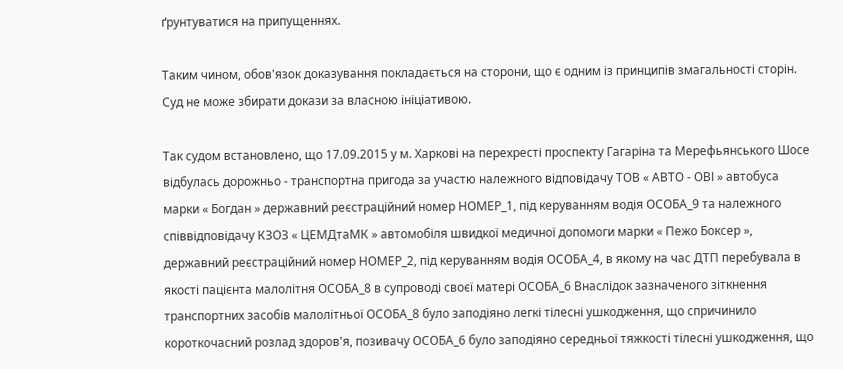ґрунтуватися на припущеннях.

Таким чином, обов'язок доказування покладається на сторони, що є одним із принципів змагальності сторін. Суд не може збирати докази за власною ініціативою.

Так судом встановлено, що 17.09.2015 у м. Харкові на перехресті проспекту Гагаріна та Мерефьянського Шосе відбулась дорожньо - транспортна пригода за участю належного відповідачу ТОВ « АВТО - ОВІ » автобуса марки « Богдан » державний реєстраційний номер НОМЕР_1, під керуванням водія ОСОБА_9 та належного співвідповідачу КЗОЗ « ЦЕМДтаМК » автомобіля швидкої медичної допомоги марки « Пежо Боксер », державний реєстраційний номер НОМЕР_2, під керуванням водія ОСОБА_4, в якому на час ДТП перебувала в якості пацієнта малолітня ОСОБА_8 в супроводі своєї матері ОСОБА_6 Внаслідок зазначеного зіткнення транспортних засобів малолітньої ОСОБА_8 було заподіяно легкі тілесні ушкодження, що спричинило короткочасний розлад здоров'я, позивачу ОСОБА_6 було заподіяно середньої тяжкості тілесні ушкодження, що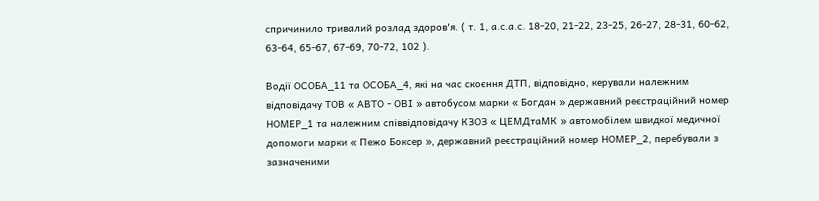спричинило тривалий розлад здоров'я. ( т. 1, а.с.а.с. 18-20, 21-22, 23-25, 26-27, 28-31, 60-62, 63-64, 65-67, 67-69, 70-72, 102 ).

Водії ОСОБА_11 та ОСОБА_4, які на час скоєння ДТП, відповідно, керували належним відповідачу ТОВ « АВТО - ОВІ » автобусом марки « Богдан » державний реєстраційний номер НОМЕР_1 та належним співвідповідачу КЗОЗ « ЦЕМДтаМК » автомобілем швидкої медичної допомоги марки « Пежо Боксер », державний реєстраційний номер НОМЕР_2, перебували з зазначеними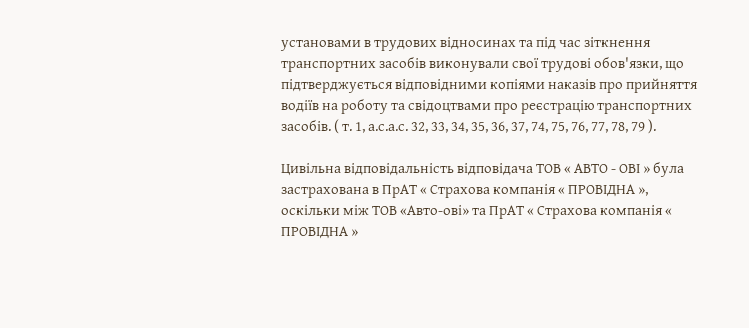установами в трудових відносинах та під час зіткнення транспортних засобів виконували свої трудові обов'язки, що підтверджується відповідними копіями наказів про прийняття водіїв на роботу та свідоцтвами про реєстрацію транспортних засобів. ( т. 1, а.с.а.с. 32, 33, 34, 35, 36, 37, 74, 75, 76, 77, 78, 79 ).

Цивільна відповідальність відповідача ТОВ « АВТО - ОВІ » була застрахована в ПрАТ « Страхова компанія « ПРОВІДНА », оскільки між ТОВ «Авто-ові» та ПрАТ « Страхова компанія « ПРОВІДНА »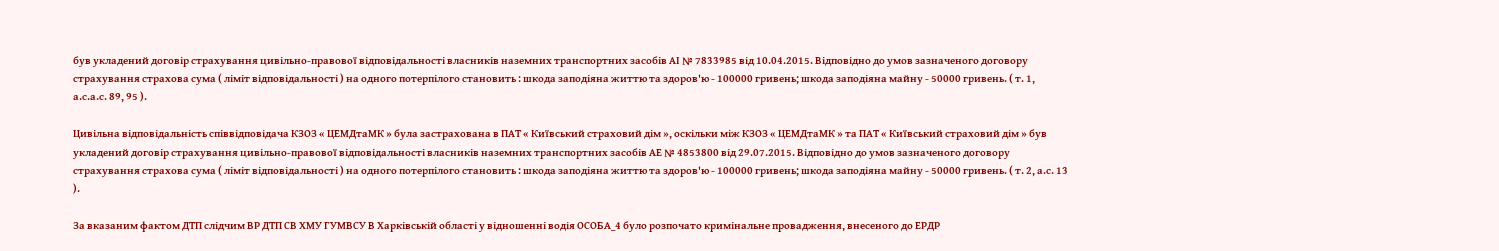був укладений договір страхування цивільно-правової відповідальності власників наземних транспортних засобів АІ № 7833985 від 10.04.2015. Відповідно до умов зазначеного договору страхування страхова сума ( ліміт відповідальності ) на одного потерпілого становить : шкода заподіяна життю та здоров'ю - 100000 гривень; шкода заподіяна майну - 50000 гривень. ( т. 1, а.с.а.с. 89, 95 ).

Цивільна відповідальність співвідповідача КЗОЗ « ЦЕМДтаМК » була застрахована в ПАТ « Київський страховий дім », оскільки між КЗОЗ « ЦЕМДтаМК » та ПАТ « Київський страховий дім » був укладений договір страхування цивільно-правової відповідальності власників наземних транспортних засобів АЕ № 4853800 від 29.07.2015. Відповідно до умов зазначеного договору страхування страхова сума ( ліміт відповідальності ) на одного потерпілого становить : шкода заподіяна життю та здоров'ю - 100000 гривень; шкода заподіяна майну - 50000 гривень. ( т. 2, а.с. 13 ).

За вказаним фактом ДТП слідчим ВР ДТП СВ ХМУ ГУМВСУ В Харківській області у відношенні водія ОСОБА_4 було розпочато кримінальне провадження, внесеного до ЕРДР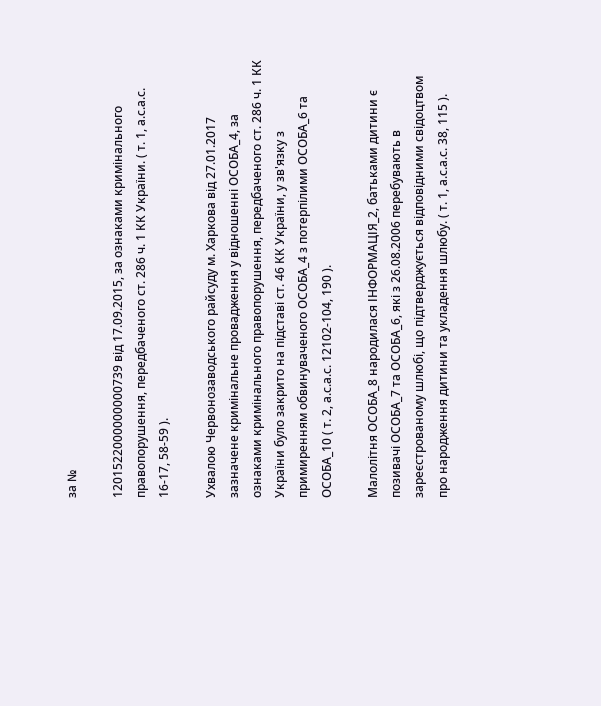за №

1201522000000000739 від 17.09.2015, за ознаками кримінального правопорушення, передбаченого ст. 286 ч. 1 КК України. ( т. 1, а.с.а.с. 16-17, 58-59 ).

Ухвалою Червонозаводського райсуду м. Харкова від 27.01.2017 зазначене кримінальне провадження у відношенні ОСОБА_4, за ознаками кримінального правопорушення, передбаченого ст. 286 ч. 1 КК України було закрито на підставі ст. 46 КК України, у зв'язку з примиренням обвинуваченого ОСОБА_4 з потерпілими ОСОБА_6 та ОСОБА_10 ( т. 2, а.с.а.с. 12102-104, 190 ).

Малолітня ОСОБА_8 народилася ІНФОРМАЦІЯ_2, батьками дитини є позивачі ОСОБА_7 та ОСОБА_6, які з 26.08.2006 перебувають в зареєстрованому шлюбі, що підтверджується відповідними свідоцтвом про народження дитини та укладення шлюбу. ( т. 1, а.с.а.с. 38, 115 ).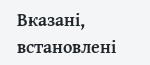Вказані, встановлені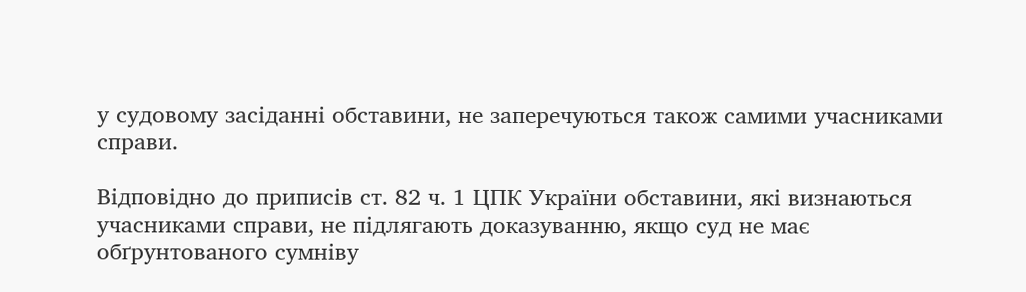у судовому засіданні обставини, не заперечуються також самими учасниками справи.

Відповідно до приписів ст. 82 ч. 1 ЦПК України обставини, які визнаються учасниками справи, не підлягають доказуванню, якщо суд не має обґрунтованого сумніву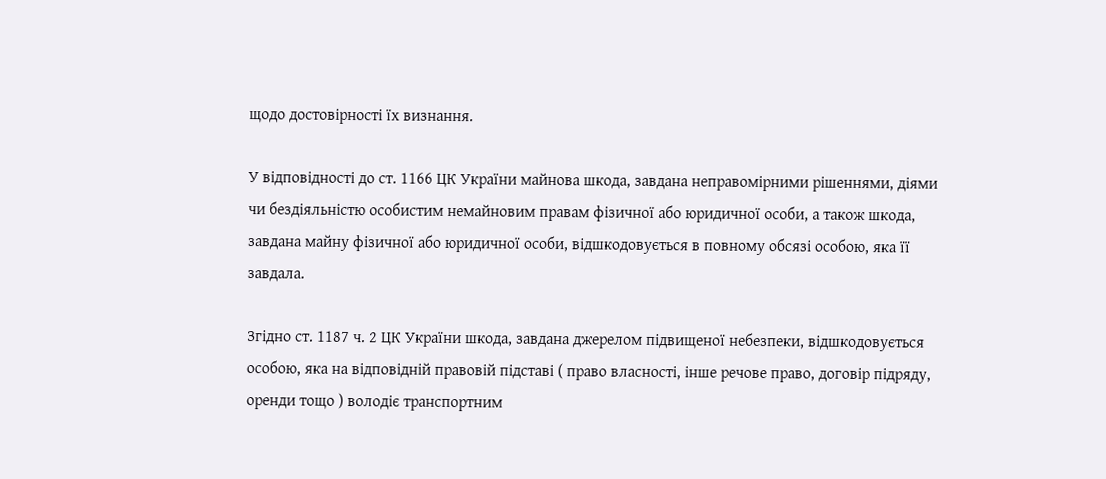щодо достовірності їх визнання.

У відповідності до ст. 1166 ЦК України майнова шкода, завдана неправомірними рішеннями, діями чи бездіяльністю особистим немайновим правам фізичної або юридичної особи, а також шкода, завдана майну фізичної або юридичної особи, відшкодовується в повному обсязі особою, яка її завдала.

Згідно ст. 1187 ч. 2 ЦК України шкода, завдана джерелом підвищеної небезпеки, відшкодовується особою, яка на відповідній правовій підставі ( право власності, інше речове право, договір підряду, оренди тощо ) володіє транспортним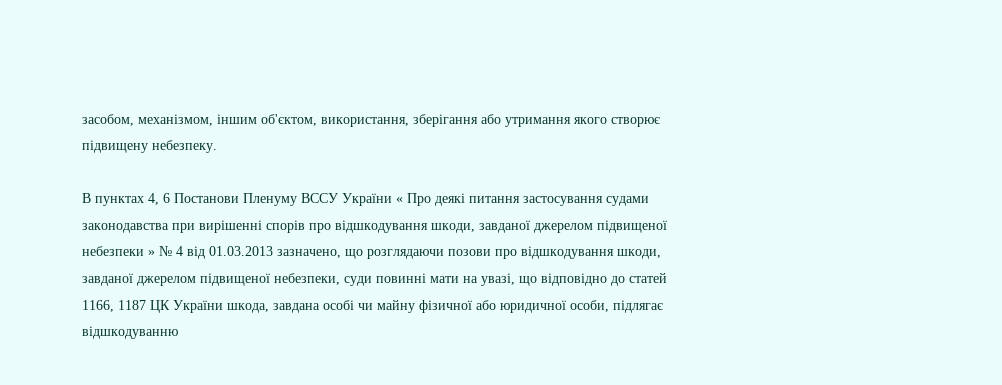засобом, механізмом, іншим об'єктом, використання, зберігання або утримання якого створює підвищену небезпеку.

В пунктах 4, 6 Постанови Пленуму ВССУ України « Про деякі питання застосування судами законодавства при вирішенні спорів про відшкодування шкоди, завданої джерелом підвищеної небезпеки » № 4 від 01.03.2013 зазначено, що розглядаючи позови про відшкодування шкоди, завданої джерелом підвищеної небезпеки, суди повинні мати на увазі, що відповідно до статей 1166, 1187 ЦК України шкода, завдана особі чи майну фізичної або юридичної особи, підлягає відшкодуванню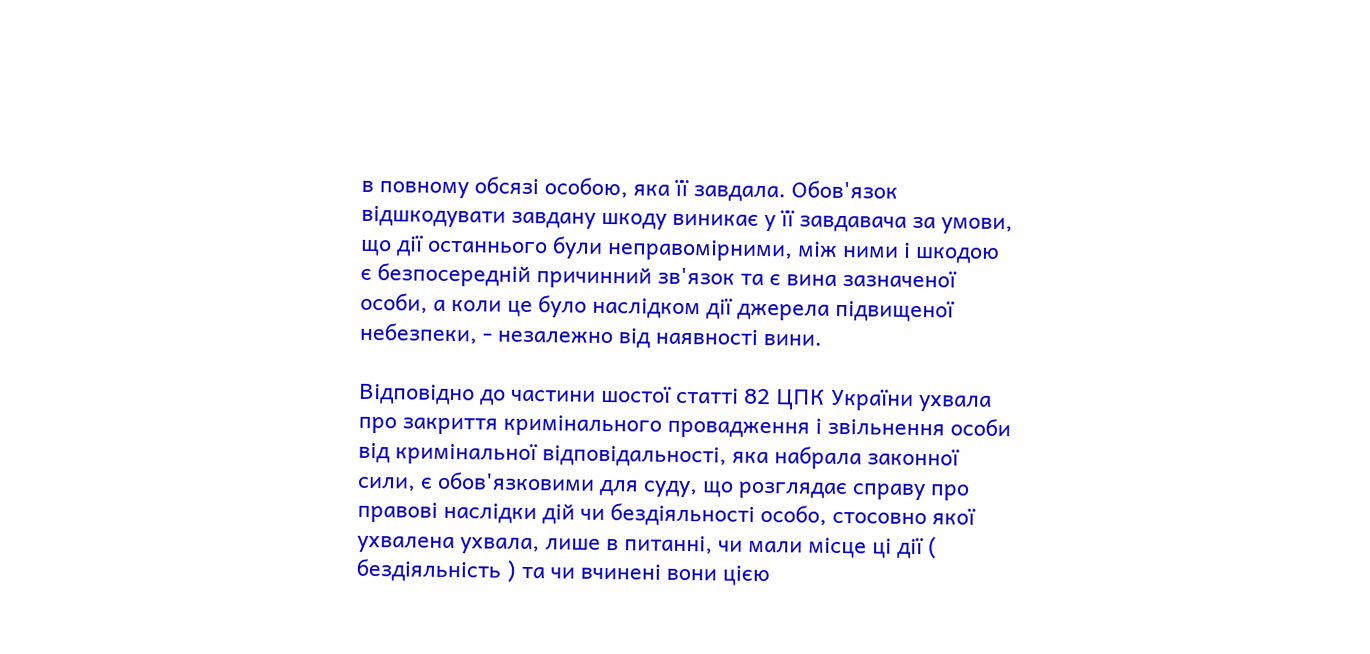в повному обсязі особою, яка її завдала. Обов'язок відшкодувати завдану шкоду виникає у її завдавача за умови, що дії останнього були неправомірними, між ними і шкодою є безпосередній причинний зв'язок та є вина зазначеної особи, а коли це було наслідком дії джерела підвищеної небезпеки, - незалежно від наявності вини.

Відповідно до частини шостої статті 82 ЦПК України ухвала про закриття кримінального провадження і звільнення особи від кримінальної відповідальності, яка набрала законної сили, є обов'язковими для суду, що розглядає справу про правові наслідки дій чи бездіяльності особо, стосовно якої ухвалена ухвала, лише в питанні, чи мали місце ці дії ( бездіяльність ) та чи вчинені вони цією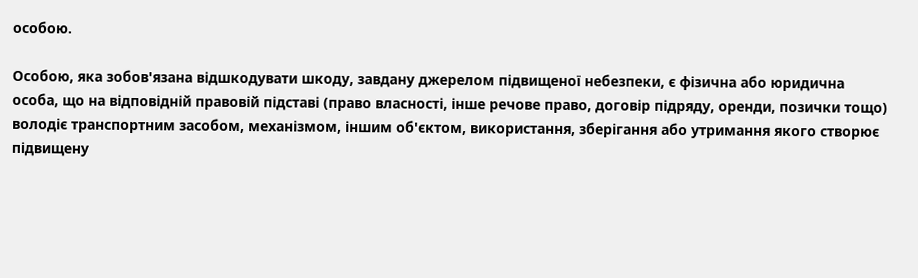особою.

Особою, яка зобов'язана відшкодувати шкоду, завдану джерелом підвищеної небезпеки, є фізична або юридична особа, що на відповідній правовій підставі (право власності, інше речове право, договір підряду, оренди, позички тощо) володіє транспортним засобом, механізмом, іншим об'єктом, використання, зберігання або утримання якого створює підвищену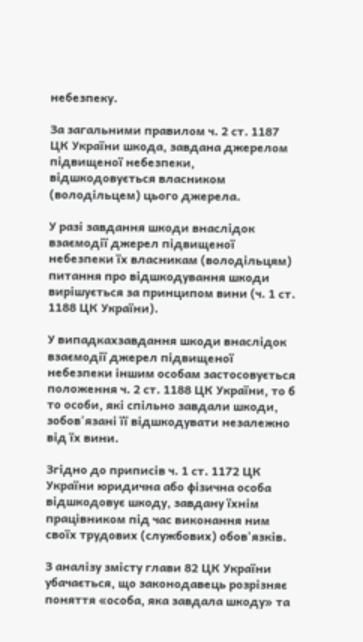небезпеку.

За загальними правилом ч. 2 ст. 1187 ЦК України шкода, завдана джерелом підвищеної небезпеки, відшкодовується власником (володільцем) цього джерела.

У разі завдання шкоди внаслідок взаємодії джерел підвищеної небезпеки їх власникам (володільцям) питання про відшкодування шкоди вирішується за принципом вини (ч. 1 ст. 1188 ЦК України).

У випадкахзавдання шкоди внаслідок взаємодії джерел підвищеної небезпеки іншим особам застосовується положення ч. 2 ст. 1188 ЦК України, то б то особи, які спільно завдали шкоди, зобов'язані її відшкодувати незалежно від їх вини.

Згідно до приписів ч. 1 ст. 1172 ЦК України юридична або фізична особа відшкодовує шкоду, завдану їхнім працівником під час виконання ним своїх трудових (службових) обов'язків.

З аналізу змісту глави 82 ЦК України убачається, що законодавець розрізняє поняття «особа, яка завдала шкоду» та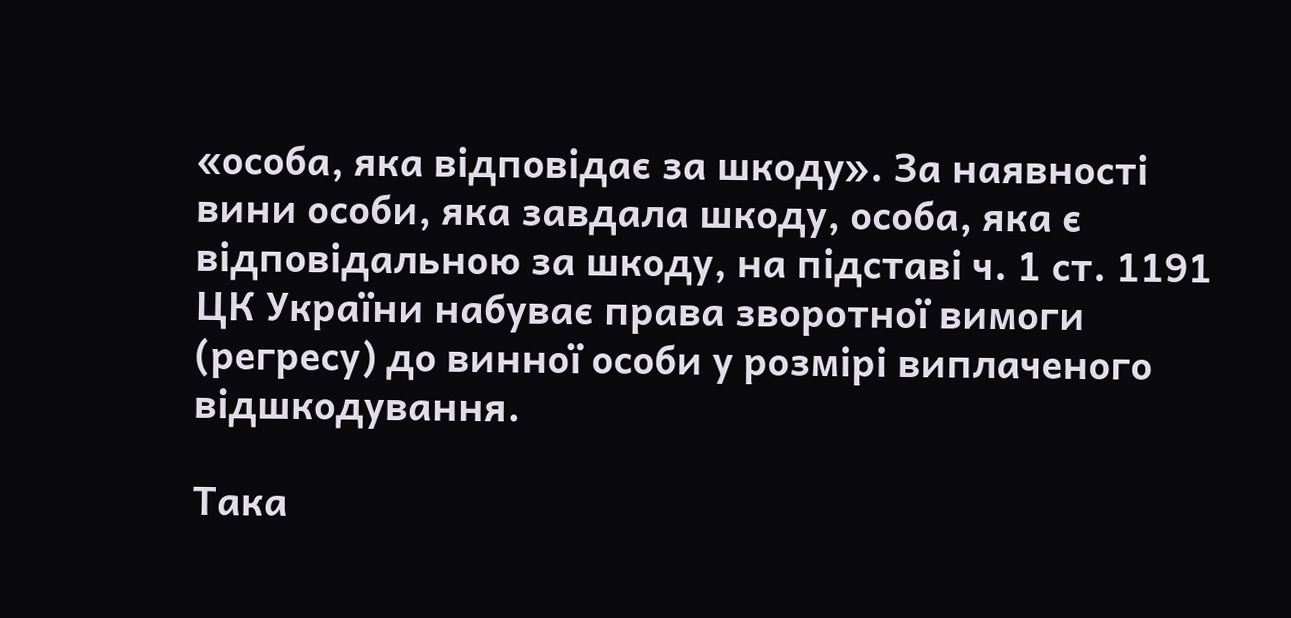«особа, яка відповідає за шкоду». За наявності вини особи, яка завдала шкоду, особа, яка є відповідальною за шкоду, на підставі ч. 1 ст. 1191 ЦК України набуває права зворотної вимоги (регресу) до винної особи у розмірі виплаченого відшкодування.

Така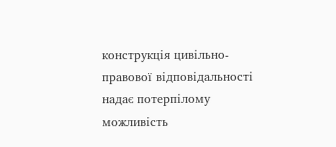конструкція цивільно-правової відповідальності надає потерпілому можливість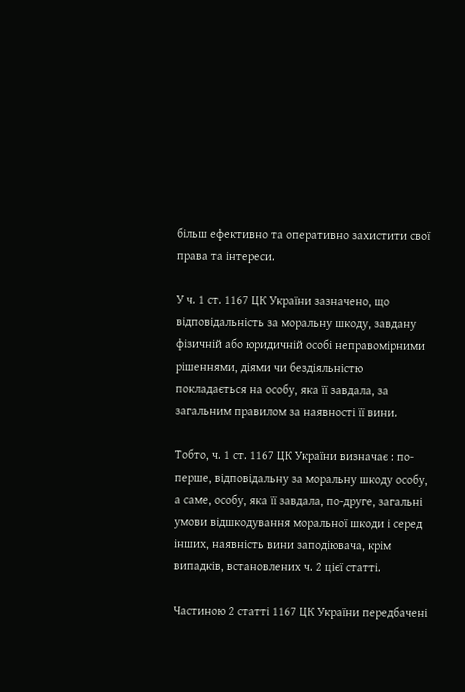більш ефективно та оперативно захистити свої права та інтереси.

У ч. 1 ст. 1167 ЦК України зазначено, що відповідальність за моральну шкоду, завдану фізичній або юридичній особі неправомірними рішеннями, діями чи бездіяльністю покладається на особу, яка її завдала, за загальним правилом за наявності її вини.

Тобто, ч. 1 ст. 1167 ЦК України визначає : по-перше, відповідальну за моральну шкоду особу, а саме, особу, яка її завдала, по-друге, загальні умови відшкодування моральної шкоди і серед інших, наявність вини заподіювача, крім випадків, встановлених ч. 2 цієї статті.

Частиною 2 статті 1167 ЦК України передбачені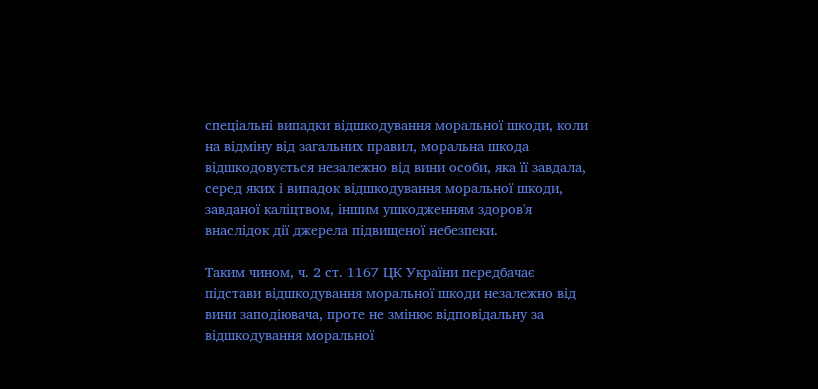спеціальні випадки відшкодування моральної шкоди, коли на відміну від загальних правил, моральна шкода відшкодовується незалежно від вини особи, яка її завдала, серед яких і випадок відшкодування моральної шкоди, завданої каліцтвом, іншим ушкодженням здоров'я внаслідок дії джерела підвищеної небезпеки.

Таким чином, ч. 2 ст. 1167 ЦК України передбачає підстави відшкодування моральної шкоди незалежно від вини заподіювача, проте не змінює відповідальну за відшкодування моральної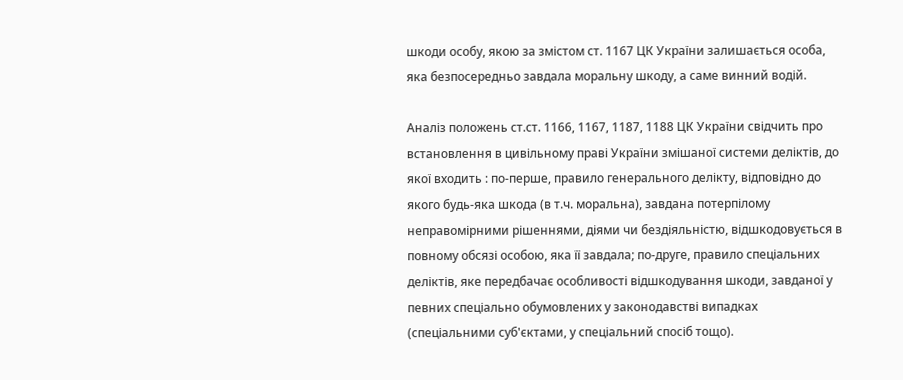шкоди особу, якою за змістом ст. 1167 ЦК України залишається особа, яка безпосередньо завдала моральну шкоду, а саме винний водій.

Аналіз положень ст.ст. 1166, 1167, 1187, 1188 ЦК України свідчить про встановлення в цивільному праві України змішаної системи деліктів, до якої входить : по-перше, правило генерального делікту, відповідно до якого будь-яка шкода (в т.ч. моральна), завдана потерпілому неправомірними рішеннями, діями чи бездіяльністю, відшкодовується в повному обсязі особою, яка її завдала; по-друге, правило спеціальних деліктів, яке передбачає особливості відшкодування шкоди, завданої у певних спеціально обумовлених у законодавстві випадках (спеціальними суб'єктами, у спеціальний спосіб тощо).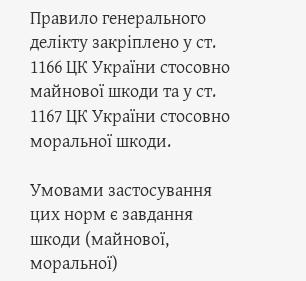Правило генерального делікту закріплено у ст. 1166 ЦК України стосовно майнової шкоди та у ст. 1167 ЦК України стосовно моральної шкоди.

Умовами застосування цих норм є завдання шкоди (майнової, моральної)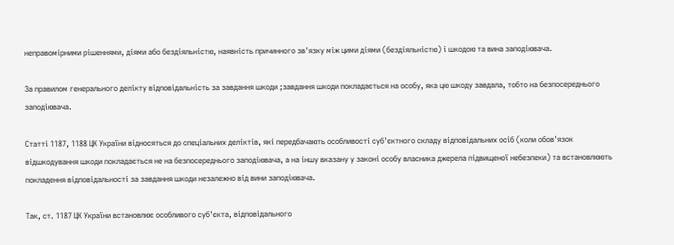неправомірними рішеннями, діями або бездіяльністю, наявність причинного зв'язку між цими діями (бездіяльністю) і шкодою та вина заподіювача.

За правилом генерального делікту відповідальність за завдання шкоди ;завдання шкоди покладається на особу, яка цю шкоду завдала, тобто на безпосереднього заподіювача.

Статті 1187, 1188 ЦК України відносяться до спеціальних деліктів, які передбачають особливості суб'єктного складу відповідальних осіб (коли обов'язок відшкодування шкоди покладається не на безпосереднього заподіювача, а на іншу вказану у законі особу власника джерела підвищеної небезпеки) та встановлюють покладення відповідальності за завдання шкоди незалежно від вини заподіювача.

Так, ст. 1187 ЦК України встановлює особливого суб'єкта, відповідального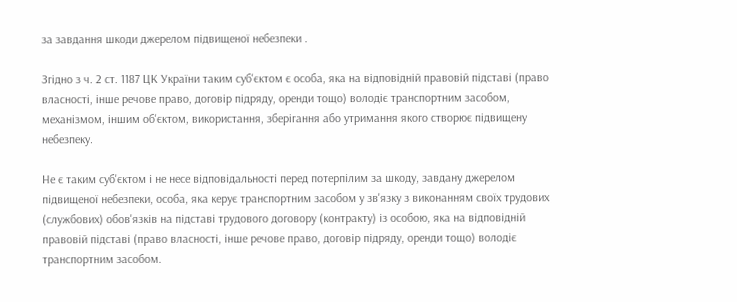за завдання шкоди джерелом підвищеної небезпеки .

Згідно з ч. 2 ст. 1187 ЦК України таким суб'єктом є особа, яка на відповідній правовій підставі (право власності, інше речове право, договір підряду, оренди тощо) володіє транспортним засобом, механізмом, іншим об'єктом, використання, зберігання або утримання якого створює підвищену небезпеку.

Не є таким суб'єктом і не несе відповідальності перед потерпілим за шкоду, завдану джерелом підвищеної небезпеки, особа, яка керує транспортним засобом у зв'язку з виконанням своїх трудових (службових) обов'язків на підставі трудового договору (контракту) із особою, яка на відповідній правовій підставі (право власності, інше речове право, договір підряду, оренди тощо) володіє транспортним засобом.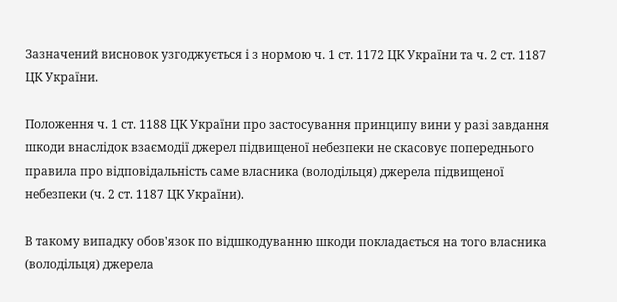Зазначений висновок узгоджується і з нормою ч. 1 ст. 1172 ЦК України та ч. 2 ст. 1187 ЦК України.

Положення ч. 1 ст. 1188 ЦК України про застосування принципу вини у разі завдання шкоди внаслідок взаємодії джерел підвищеної небезпеки не скасовує попереднього правила про відповідальність саме власника (володільця) джерела підвищеної небезпеки (ч. 2 ст. 1187 ЦК України).

В такому випадку обов'язок по відшкодуванню шкоди покладається на того власника (володільця) джерела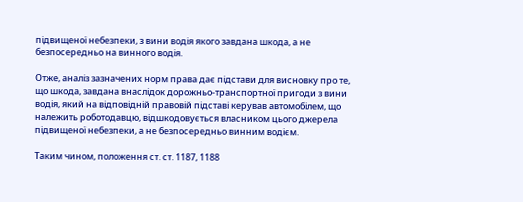підвищеної небезпеки, з вини водія якого завдана шкода, а не безпосередньо на винного водія.

Отже, аналіз зазначених норм права дає підстави для висновку про те, що шкода, завдана внаслідок дорожньо-транспортної пригоди з вини водія, який на відповідній правовій підставі керував автомобілем, що належить роботодавцю, відшкодовується власником цього джерела підвищеної небезпеки, а не безпосередньо винним водієм.

Таким чином, положення ст. ст. 1187, 1188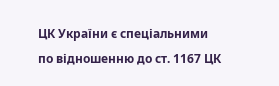ЦК України є спеціальними по відношенню до ст. 1167 ЦК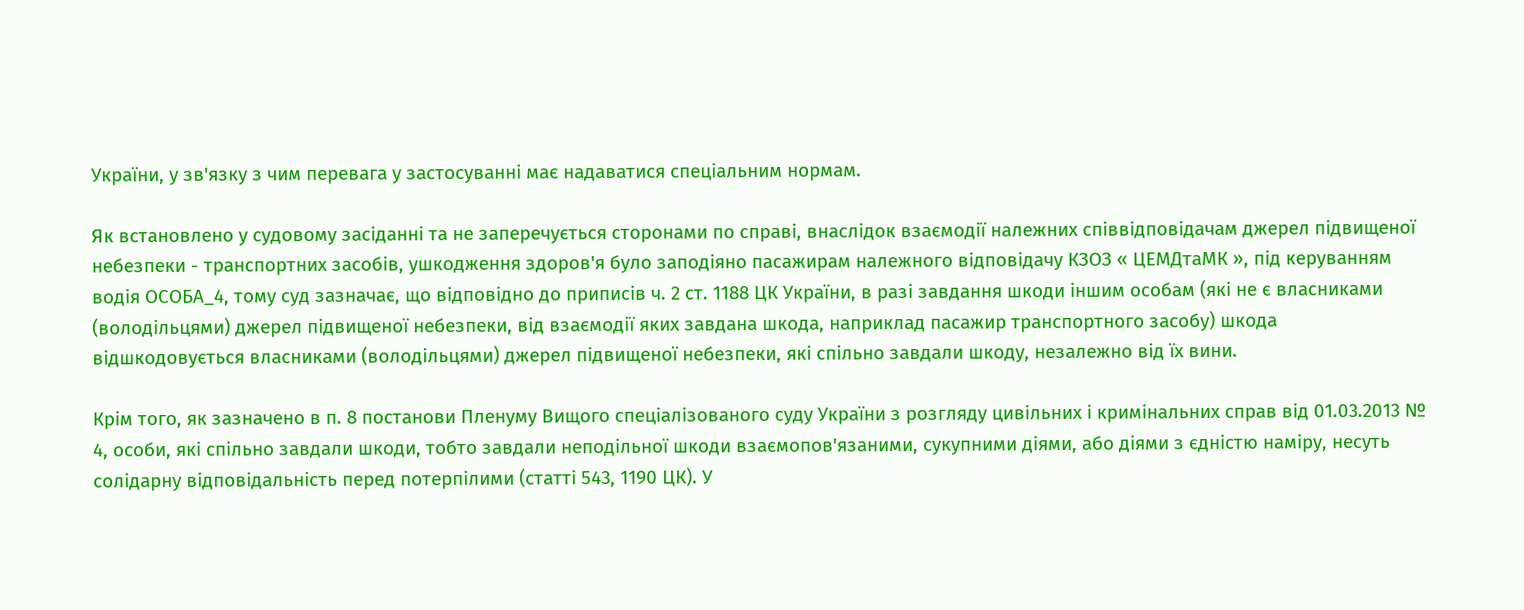України, у зв'язку з чим перевага у застосуванні має надаватися спеціальним нормам.

Як встановлено у судовому засіданні та не заперечується сторонами по справі, внаслідок взаємодії належних співвідповідачам джерел підвищеної небезпеки - транспортних засобів, ушкодження здоров'я було заподіяно пасажирам належного відповідачу КЗОЗ « ЦЕМДтаМК », під керуванням водія ОСОБА_4, тому суд зазначає, що відповідно до приписів ч. 2 ст. 1188 ЦК України, в разі завдання шкоди іншим особам (які не є власниками (володільцями) джерел підвищеної небезпеки, від взаємодії яких завдана шкода, наприклад пасажир транспортного засобу) шкода відшкодовується власниками (володільцями) джерел підвищеної небезпеки, які спільно завдали шкоду, незалежно від їх вини.

Крім того, як зазначено в п. 8 постанови Пленуму Вищого спеціалізованого суду України з розгляду цивільних і кримінальних справ від 01.03.2013 № 4, особи, які спільно завдали шкоди, тобто завдали неподільної шкоди взаємопов'язаними, сукупними діями, або діями з єдністю наміру, несуть солідарну відповідальність перед потерпілими (статті 543, 1190 ЦК). У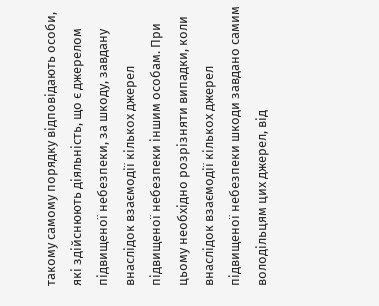такому самому порядку відповідають особи, які здійснюють діяльність, що є джерелом підвищеної небезпеки, за шкоду, завдану внаслідок взаємодії кількох джерел підвищеної небезпеки іншим особам. При цьому необхідно розрізняти випадки, коли внаслідок взаємодії кількох джерел підвищеної небезпеки шкоди завдано самим володільцям цих джерел, від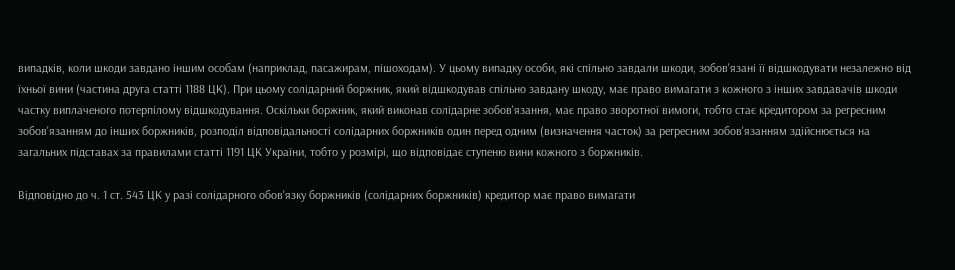випадків, коли шкоди завдано іншим особам (наприклад, пасажирам, пішоходам). У цьому випадку особи, які спільно завдали шкоди, зобов'язані її відшкодувати незалежно від їхньої вини (частина друга статті 1188 ЦК). При цьому солідарний боржник, який відшкодував спільно завдану шкоду, має право вимагати з кожного з інших завдавачів шкоди частку виплаченого потерпілому відшкодування. Оскільки боржник, який виконав солідарне зобов'язання, має право зворотної вимоги, тобто стає кредитором за регресним зобов'язанням до інших боржників, розподіл відповідальності солідарних боржників один перед одним (визначення часток) за регресним зобов'язанням здійснюється на загальних підставах за правилами статті 1191 ЦК України, тобто у розмірі, що відповідає ступеню вини кожного з боржників.

Відповідно до ч. 1 ст. 543 ЦК у разі солідарного обов'язку боржників (солідарних боржників) кредитор має право вимагати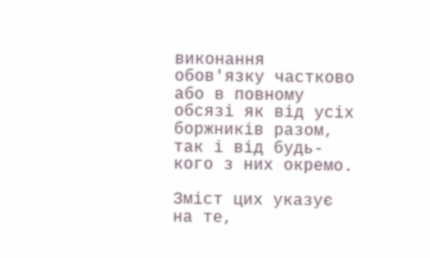виконання обов'язку частково або в повному обсязі як від усіх боржників разом, так і від будь-кого з них окремо.

Зміст цих указує на те,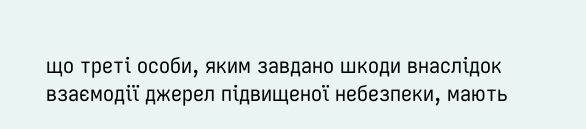що треті особи, яким завдано шкоди внаслідок взаємодії джерел підвищеної небезпеки, мають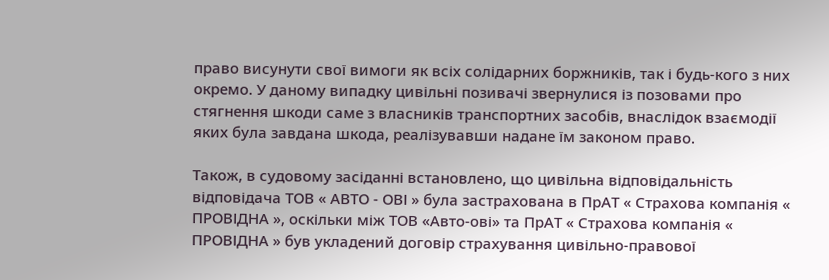право висунути свої вимоги як всіх солідарних боржників, так і будь-кого з них окремо. У даному випадку цивільні позивачі звернулися із позовами про стягнення шкоди саме з власників транспортних засобів, внаслідок взаємодії яких була завдана шкода, реалізувавши надане їм законом право.

Також, в судовому засіданні встановлено, що цивільна відповідальність відповідача ТОВ « АВТО - ОВІ » була застрахована в ПрАТ « Страхова компанія « ПРОВІДНА », оскільки між ТОВ «Авто-ові» та ПрАТ « Страхова компанія « ПРОВІДНА » був укладений договір страхування цивільно-правової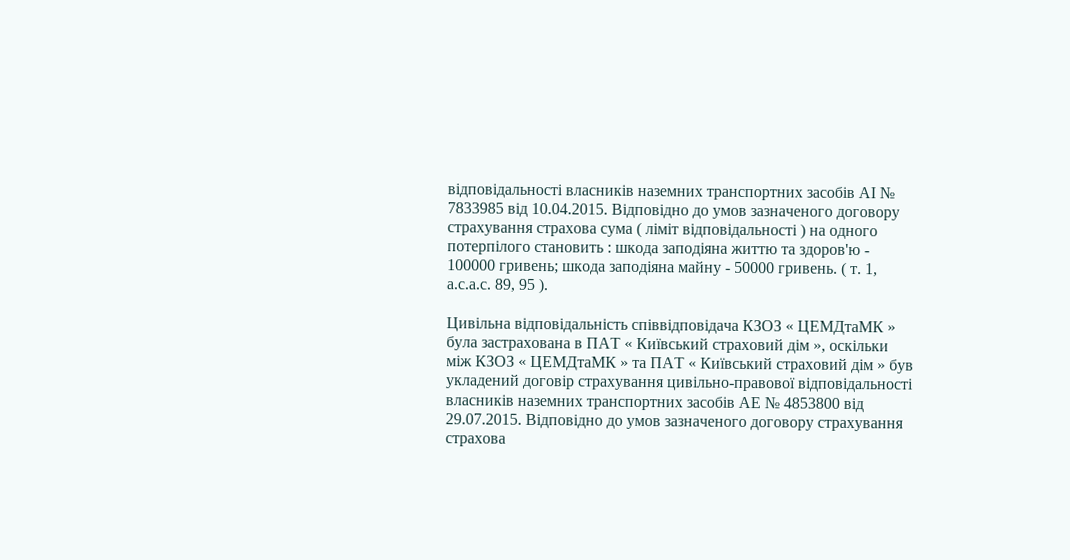відповідальності власників наземних транспортних засобів АІ № 7833985 від 10.04.2015. Відповідно до умов зазначеного договору страхування страхова сума ( ліміт відповідальності ) на одного потерпілого становить : шкода заподіяна життю та здоров'ю - 100000 гривень; шкода заподіяна майну - 50000 гривень. ( т. 1, а.с.а.с. 89, 95 ).

Цивільна відповідальність співвідповідача КЗОЗ « ЦЕМДтаМК » була застрахована в ПАТ « Київський страховий дім », оскільки між КЗОЗ « ЦЕМДтаМК » та ПАТ « Київський страховий дім » був укладений договір страхування цивільно-правової відповідальності власників наземних транспортних засобів АЕ № 4853800 від 29.07.2015. Відповідно до умов зазначеного договору страхування страхова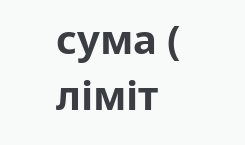сума ( ліміт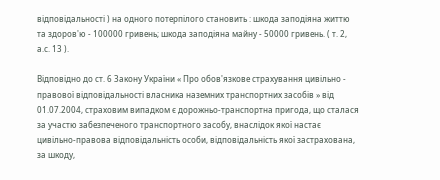відповідальності ) на одного потерпілого становить : шкода заподіяна життю та здоров'ю - 100000 гривень; шкода заподіяна майну - 50000 гривень. ( т. 2, а.с. 13 ).

Відповідно до ст. 6 Закону України « Про обов'язкове страхування цивільно - правової відповідальності власника наземних транспортних засобів » від 01.07.2004, страховим випадком є дорожньо-транспортна пригода, що сталася за участю забезпеченого транспортного засобу, внаслідок якої настає цивільно-правова відповідальність особи, відповідальність якої застрахована, за шкоду,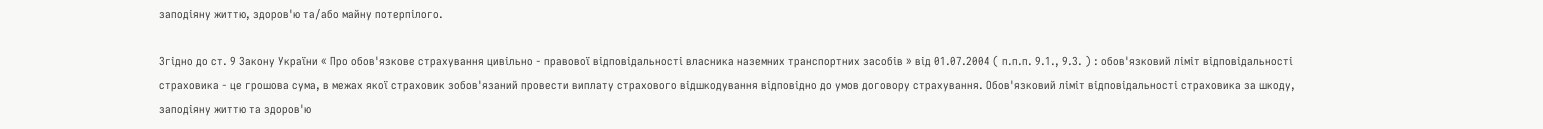заподіяну життю, здоров'ю та/або майну потерпілого.

Згідно до ст. 9 Закону України « Про обов'язкове страхування цивільно - правової відповідальності власника наземних транспортних засобів » від 01.07.2004 ( п.п.п. 9.1., 9.3. ) : обов'язковий ліміт відповідальності страховика - це грошова сума, в межах якої страховик зобов'язаний провести виплату страхового відшкодування відповідно до умов договору страхування. Обов'язковий ліміт відповідальності страховика за шкоду, заподіяну життю та здоров'ю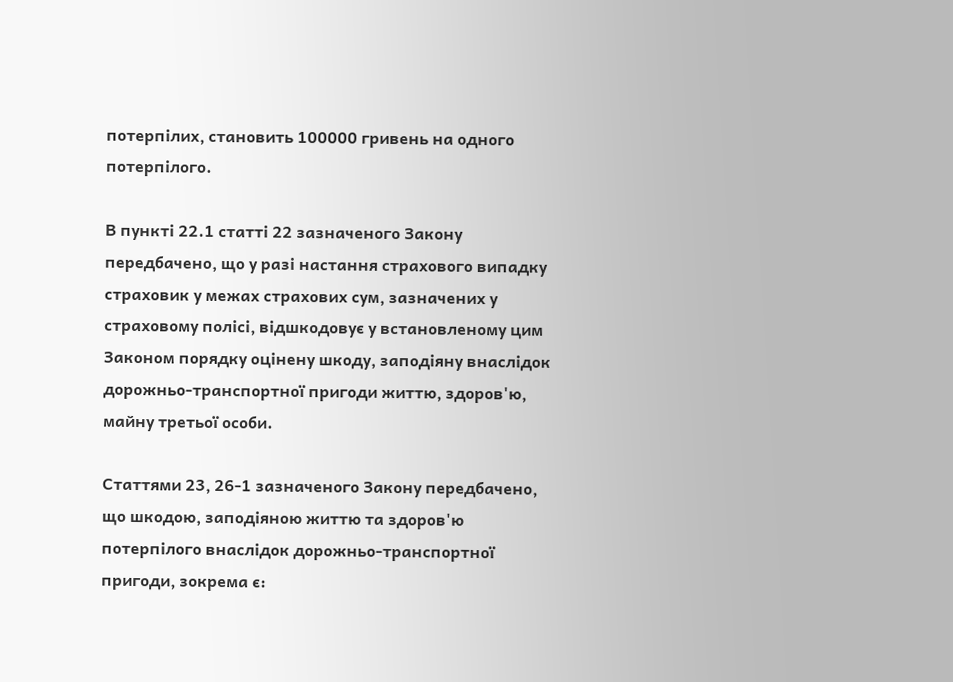потерпілих, становить 100000 гривень на одного потерпілого.

В пункті 22.1 статті 22 зазначеного Закону передбачено, що у разі настання страхового випадку страховик у межах страхових сум, зазначених у страховому полісі, відшкодовує у встановленому цим Законом порядку оцінену шкоду, заподіяну внаслідок дорожньо-транспортної пригоди життю, здоров'ю, майну третьої особи.

Статтями 23, 26-1 зазначеного Закону передбачено, що шкодою, заподіяною життю та здоров'ю потерпілого внаслідок дорожньо-транспортної пригоди, зокрема є: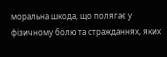моральна шкода, що полягає у фізичному болю та стражданнях, яких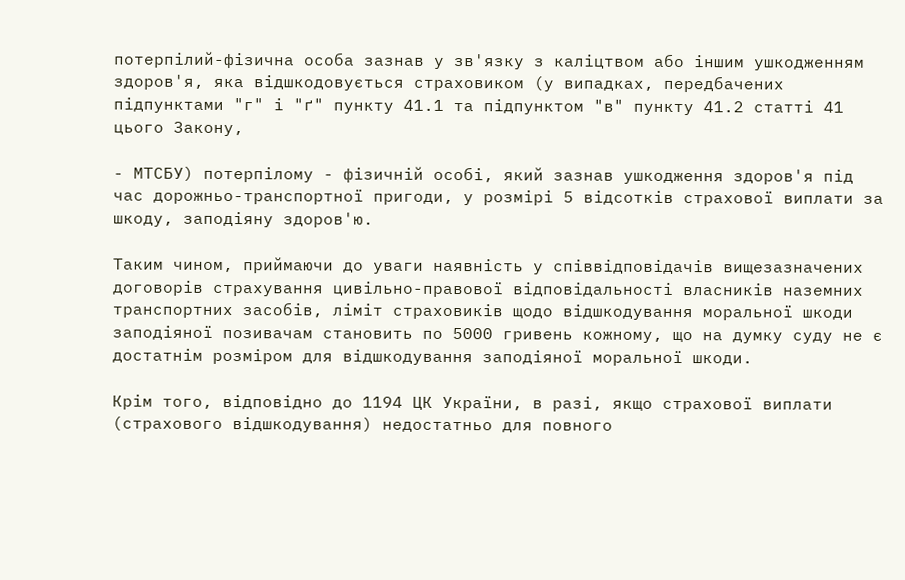потерпілий-фізична особа зазнав у зв'язку з каліцтвом або іншим ушкодженням здоров'я, яка відшкодовується страховиком (у випадках, передбачених підпунктами "г" і "ґ" пункту 41.1 та підпунктом "в" пункту 41.2 статті 41 цього Закону,

- МТСБУ) потерпілому - фізичній особі, який зазнав ушкодження здоров'я під час дорожньо-транспортної пригоди, у розмірі 5 відсотків страхової виплати за шкоду, заподіяну здоров'ю.

Таким чином, приймаючи до уваги наявність у співвідповідачів вищезазначених договорів страхування цивільно-правової відповідальності власників наземних транспортних засобів, ліміт страховиків щодо відшкодування моральної шкоди заподіяної позивачам становить по 5000 гривень кожному, що на думку суду не є достатнім розміром для відшкодування заподіяної моральної шкоди.

Крім того, відповідно до 1194 ЦК України, в разі, якщо страхової виплати (страхового відшкодування) недостатньо для повного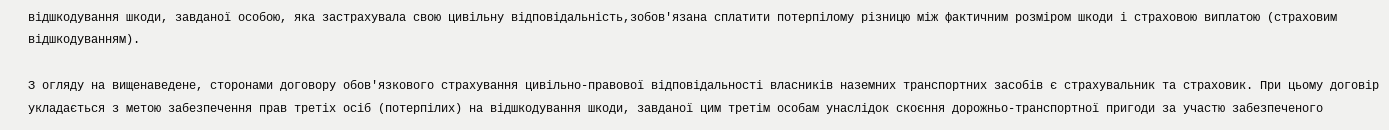відшкодування шкоди, завданої особою, яка застрахувала свою цивільну відповідальність,зобов'язана сплатити потерпілому різницю між фактичним розміром шкоди і страховою виплатою (страховим відшкодуванням).

З огляду на вищенаведене, сторонами договору обов'язкового страхування цивільно-правової відповідальності власників наземних транспортних засобів є страхувальник та страховик. При цьому договір укладається з метою забезпечення прав третіх осіб (потерпілих) на відшкодування шкоди, завданої цим третім особам унаслідок скоєння дорожньо-транспортної пригоди за участю забезпеченого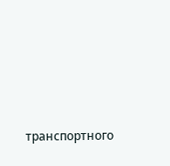транспортного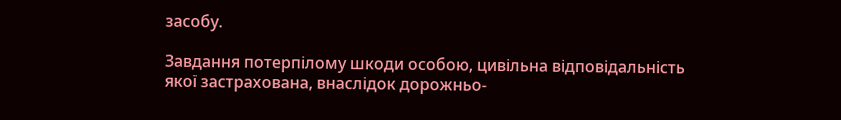засобу.

Завдання потерпілому шкоди особою, цивільна відповідальність якої застрахована, внаслідок дорожньо-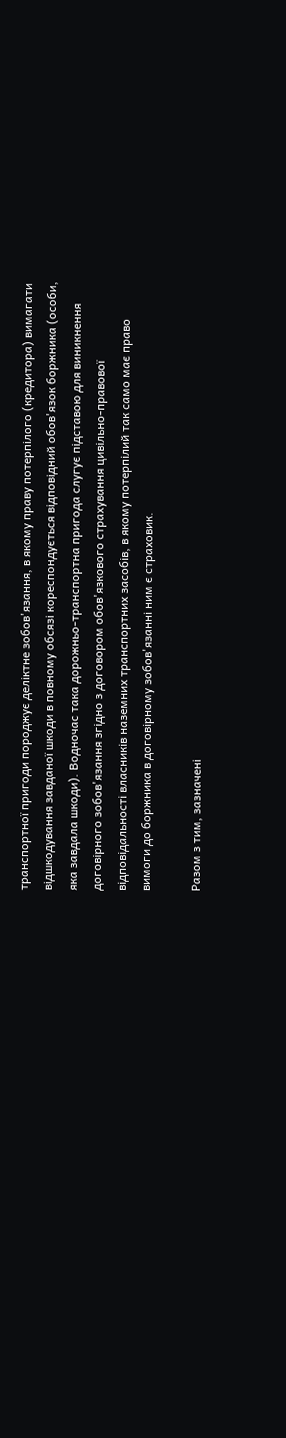транспортної пригоди породжує деліктне зобов'язання, в якому праву потерпілого (кредитора) вимагати відшкодування завданої шкоди в повному обсязі кореспондується відповідний обов'язок боржника (особи, яка завдала шкоди). Водночас така дорожньо-транспортна пригода слугує підставою для виникнення договірного зобов'язання згідно з договором обов'язкового страхування цивільно-правової відповідальності власників наземних транспортних засобів, в якому потерпілий так само має право вимоги до боржника в договірному зобов'язанні ним є страховик.

Разом з тим, зазначені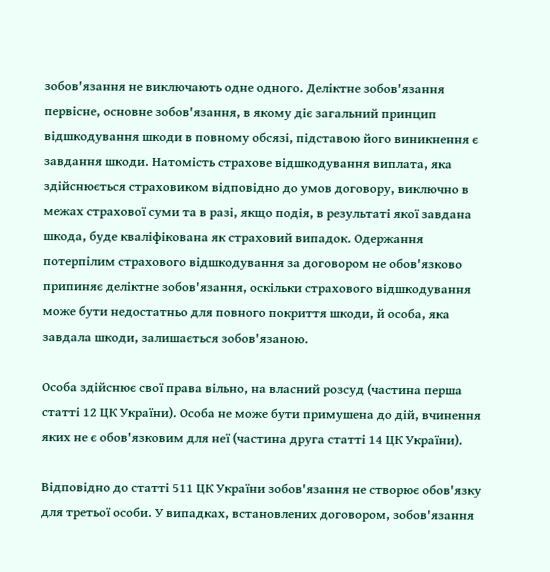зобов'язання не виключають одне одного. Деліктне зобов'язання первісне, основне зобов'язання, в якому діє загальний принцип відшкодування шкоди в повному обсязі, підставою його виникнення є завдання шкоди. Натомість страхове відшкодування виплата, яка здійснюється страховиком відповідно до умов договору, виключно в межах страхової суми та в разі, якщо подія, в результаті якої завдана шкода, буде кваліфікована як страховий випадок. Одержання потерпілим страхового відшкодування за договором не обов'язково припиняє деліктне зобов'язання, оскільки страхового відшкодування може бути недостатньо для повного покриття шкоди, й особа, яка завдала шкоди, залишається зобов'язаною.

Особа здійснює свої права вільно, на власний розсуд (частина перша статті 12 ЦК України). Особа не може бути примушена до дій, вчинення яких не є обов'язковим для неї (частина друга статті 14 ЦК України).

Відповідно до статті 511 ЦК України зобов'язання не створює обов'язку для третьої особи. У випадках, встановлених договором, зобов'язання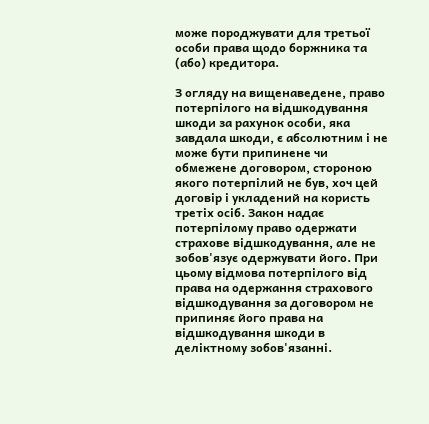може породжувати для третьої особи права щодо боржника та (або) кредитора.

З огляду на вищенаведене, право потерпілого на відшкодування шкоди за рахунок особи, яка завдала шкоди, є абсолютним і не може бути припинене чи обмежене договором, стороною якого потерпілий не був, хоч цей договір і укладений на користь третіх осіб. Закон надає потерпілому право одержати страхове відшкодування, але не зобов'язує одержувати його. При цьому відмова потерпілого від права на одержання страхового відшкодування за договором не припиняє його права на відшкодування шкоди в деліктному зобов'язанні.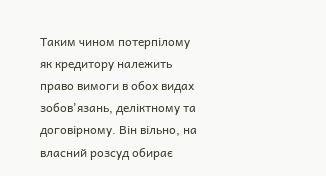Таким чином потерпілому як кредитору належить право вимоги в обох видах зобов'язань, деліктному та договірному. Він вільно, на власний розсуд обирає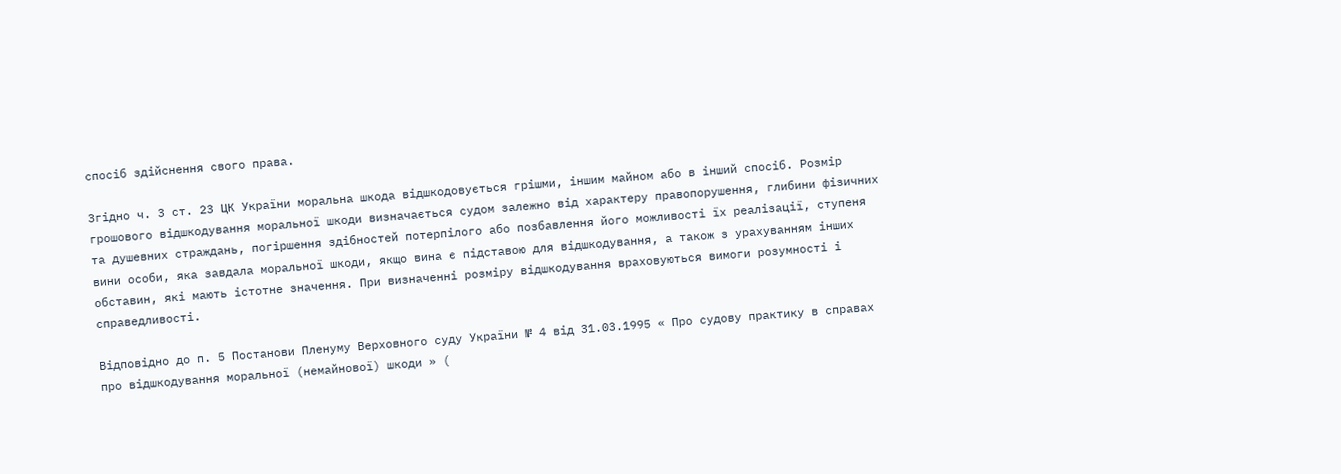спосіб здійснення свого права.

Згідно ч. 3 ст. 23 ЦК України моральна шкода відшкодовується грішми, іншим майном або в інший спосіб. Розмір грошового відшкодування моральної шкоди визначається судом залежно від характеру правопорушення, глибини фізичних та душевних страждань, погіршення здібностей потерпілого або позбавлення його можливості їх реалізації, ступеня вини особи, яка завдала моральної шкоди, якщо вина є підставою для відшкодування, а також з урахуванням інших обставин, які мають істотне значення. При визначенні розміру відшкодування враховуються вимоги розумності і справедливості.

Відповідно до п. 5 Постанови Пленуму Верховного суду України № 4 від 31.03.1995 « Про судову практику в справах про відшкодування моральної (немайнової) шкоди » (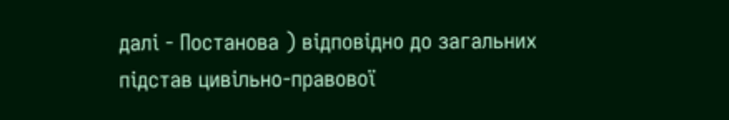далі - Постанова ) відповідно до загальних підстав цивільно-правової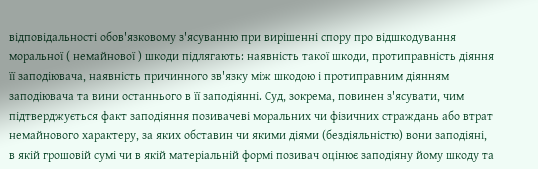відповідальності обов'язковому з'ясуванню при вирішенні спору про відшкодування моральної ( немайнової ) шкоди підлягають: наявність такої шкоди, протиправність діяння її заподіювача, наявність причинного зв'язку між шкодою і протиправним діянням заподіювача та вини останнього в її заподіянні. Суд, зокрема, повинен з'ясувати, чим підтверджується факт заподіяння позивачеві моральних чи фізичних страждань або втрат немайнового характеру, за яких обставин чи якими діями (бездіяльністю) вони заподіяні, в якій грошовій сумі чи в якій матеріальній формі позивач оцінює заподіяну йому шкоду та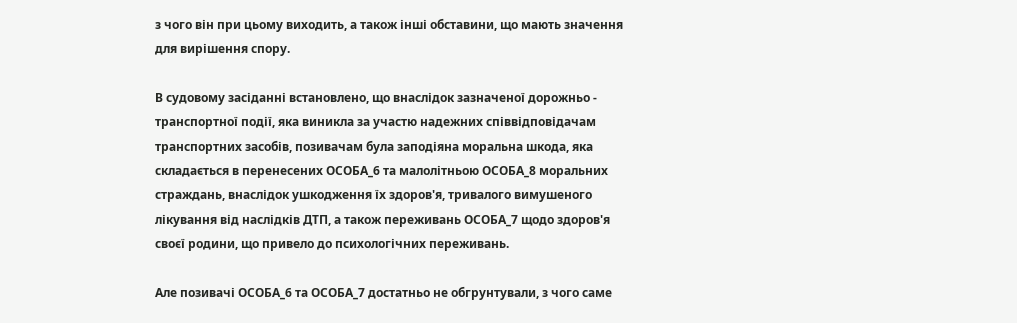з чого він при цьому виходить, а також інші обставини, що мають значення для вирішення спору.

В судовому засіданні встановлено, що внаслідок зазначеної дорожньо - транспортної події, яка виникла за участю надежних співвідповідачам транспортних засобів, позивачам була заподіяна моральна шкода, яка складається в перенесених ОСОБА_6 та малолітньою ОСОБА_8 моральних страждань, внаслідок ушкодження їх здоров'я, тривалого вимушеного лікування від наслідків ДТП, а також переживань ОСОБА_7 щодо здоров'я своєї родини, що привело до психологічних переживань.

Але позивачі ОСОБА_6 та ОСОБА_7 достатньо не обгрунтували, з чого саме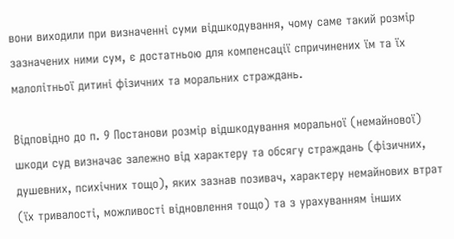вони виходили при визначенні суми відшкодування, чому саме такий розмір зазначених ними сум, є достатньою для компенсації спричинених їм та їх малолітньої дитині фізичних та моральних страждань.

Відповідно до п. 9 Постанови розмір відшкодування моральної (немайнової) шкоди суд визначає залежно від характеру та обсягу страждань (фізичних, душевних, психічних тощо), яких зазнав позивач, характеру немайнових втрат (їх тривалості, можливості відновлення тощо) та з урахуванням інших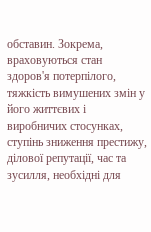обставин. Зокрема, враховуються стан здоров'я потерпілого, тяжкість вимушених змін у його життєвих і виробничих стосунках, ступінь зниження престижу, ділової репутації, час та зусилля, необхідні для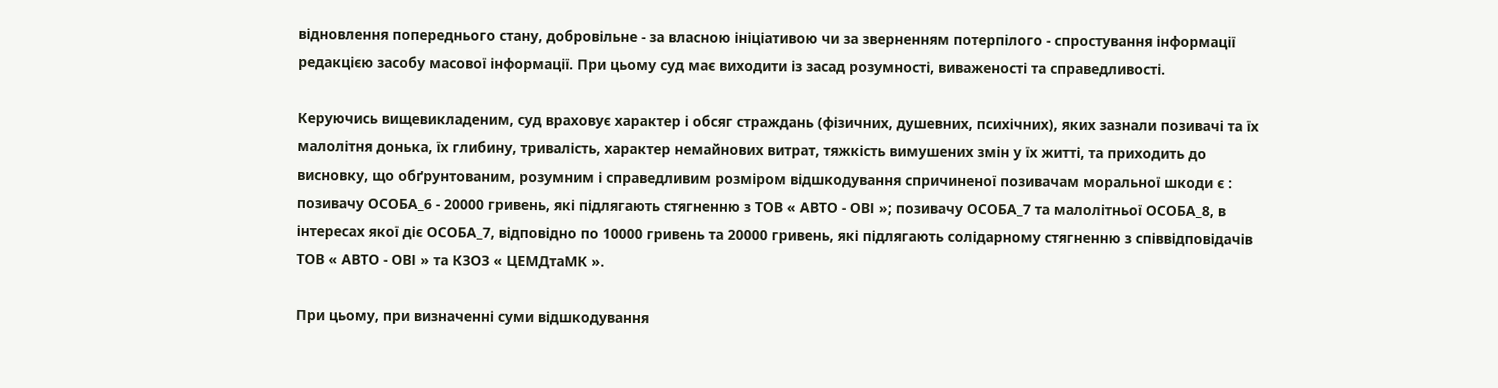відновлення попереднього стану, добровільне - за власною ініціативою чи за зверненням потерпілого - спростування інформації редакцією засобу масової інформації. При цьому суд має виходити із засад розумності, виваженості та справедливості.

Керуючись вищевикладеним, суд враховує характер і обсяг страждань (фізичних, душевних, психічних), яких зазнали позивачі та їх малолітня донька, їх глибину, тривалість, характер немайнових витрат, тяжкість вимушених змін у їх житті, та приходить до висновку, що обґрунтованим, розумним і справедливим розміром відшкодування спричиненої позивачам моральної шкоди є : позивачу ОСОБА_6 - 20000 гривень, які підлягають стягненню з ТОВ « АВТО - ОВІ »; позивачу ОСОБА_7 та малолітньої ОСОБА_8, в інтересах якої діє ОСОБА_7, відповідно по 10000 гривень та 20000 гривень, які підлягають солідарному стягненню з співвідповідачів ТОВ « АВТО - ОВІ » та КЗОЗ « ЦЕМДтаМК ».

При цьому, при визначенні суми відшкодування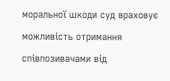моральної шкоди суд враховує можливість отримання співпозивачами від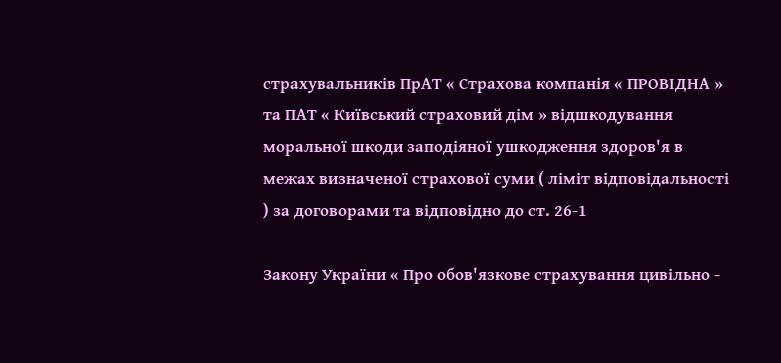страхувальників ПрАТ « Страхова компанія « ПРОВІДНА » та ПАТ « Київський страховий дім » відшкодування моральної шкоди заподіяної ушкодження здоров'я в межах визначеної страхової суми ( ліміт відповідальності ) за договорами та відповідно до ст. 26-1

Закону України « Про обов'язкове страхування цивільно -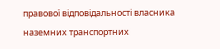правової відповідальності власника наземних транспортних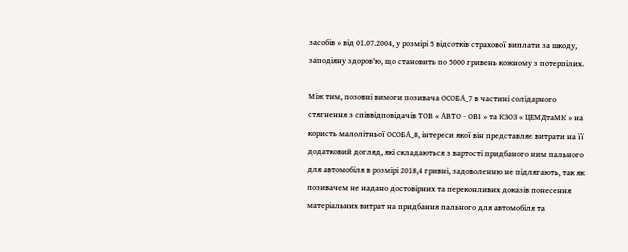засобів » від 01.07.2004, у розмірі 5 відсотків страхової виплати за шкоду, заподіяну здоров'ю, що становить по 5000 гривень кожному з потерпілих.

Між тим, позовні вимоги позивача ОСОБА_7 в частині солідарного стягнення з співвідповідачів ТОВ « АВТО - ОВІ » та КЗОЗ « ЦЕМДтаМК » на користь малолітньої ОСОБА_8, інтереси якої він представляє витрати на її додатковий догляд, які складаються з вартості придбаного ним пального для автомобіля в розмірі 2018,4 гривні, задоволенню не підлягають, так як позивачем не надано достовірних та переконливих доказів понесення матеріальних витрат на придбання пального для автомобіля та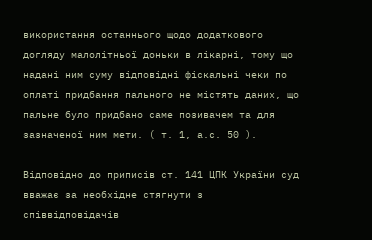використання останнього щодо додаткового догляду малолітньої доньки в лікарні, тому що надані ним суму відповідні фіскальні чеки по оплаті придбання пального не містять даних, що пальне було придбано саме позивачем та для зазначеної ним мети. ( т. 1, а.с. 50 ).

Відповідно до приписів ст. 141 ЦПК України суд вважає за необхідне стягнути з співвідповідачів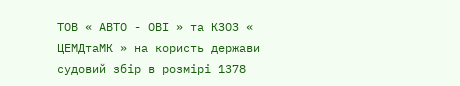ТОВ « АВТО - ОВІ » та КЗОЗ « ЦЕМДтаМК » на користь держави судовий збір в розмірі 1378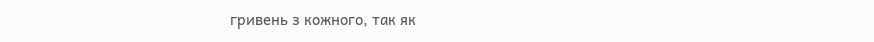гривень з кожного, так як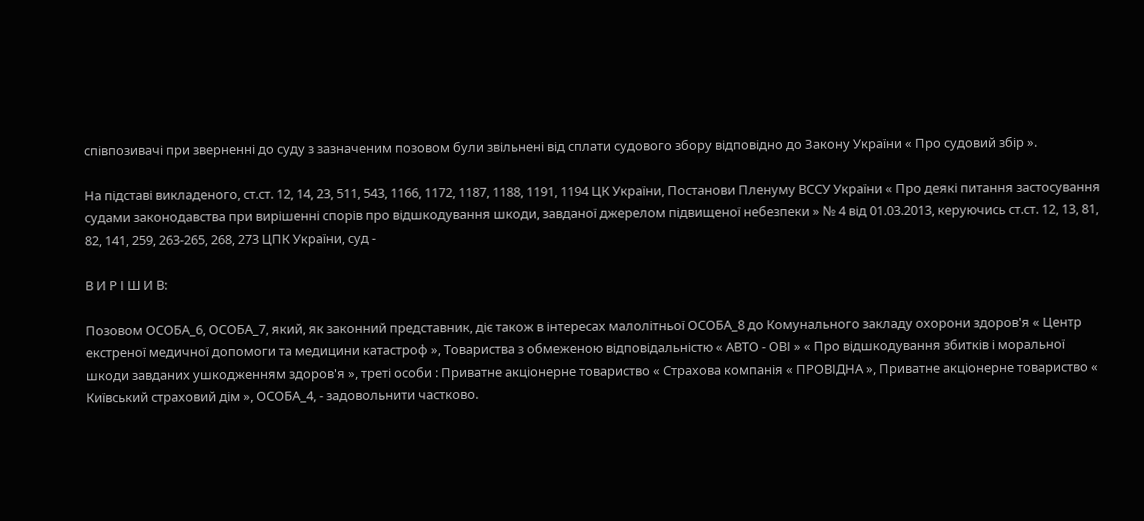співпозивачі при зверненні до суду з зазначеним позовом були звільнені від сплати судового збору відповідно до Закону України « Про судовий збір ».

На підставі викладеного, ст.ст. 12, 14, 23, 511, 543, 1166, 1172, 1187, 1188, 1191, 1194 ЦК України, Постанови Пленуму ВССУ України « Про деякі питання застосування судами законодавства при вирішенні спорів про відшкодування шкоди, завданої джерелом підвищеної небезпеки » № 4 від 01.03.2013, керуючись ст.ст. 12, 13, 81, 82, 141, 259, 263-265, 268, 273 ЦПК України, суд -

В И Р І Ш И В:

Позовом ОСОБА_6, ОСОБА_7, який, як законний представник, діє також в інтересах малолітньої ОСОБА_8 до Комунального закладу охорони здоров'я « Центр екстреної медичної допомоги та медицини катастроф », Товариства з обмеженою відповідальністю « АВТО - ОВІ » « Про відшкодування збитків і моральної шкоди завданих ушкодженням здоров'я », треті особи : Приватне акціонерне товариство « Страхова компанія « ПРОВІДНА », Приватне акціонерне товариство « Київський страховий дім », ОСОБА_4, - задовольнити частково.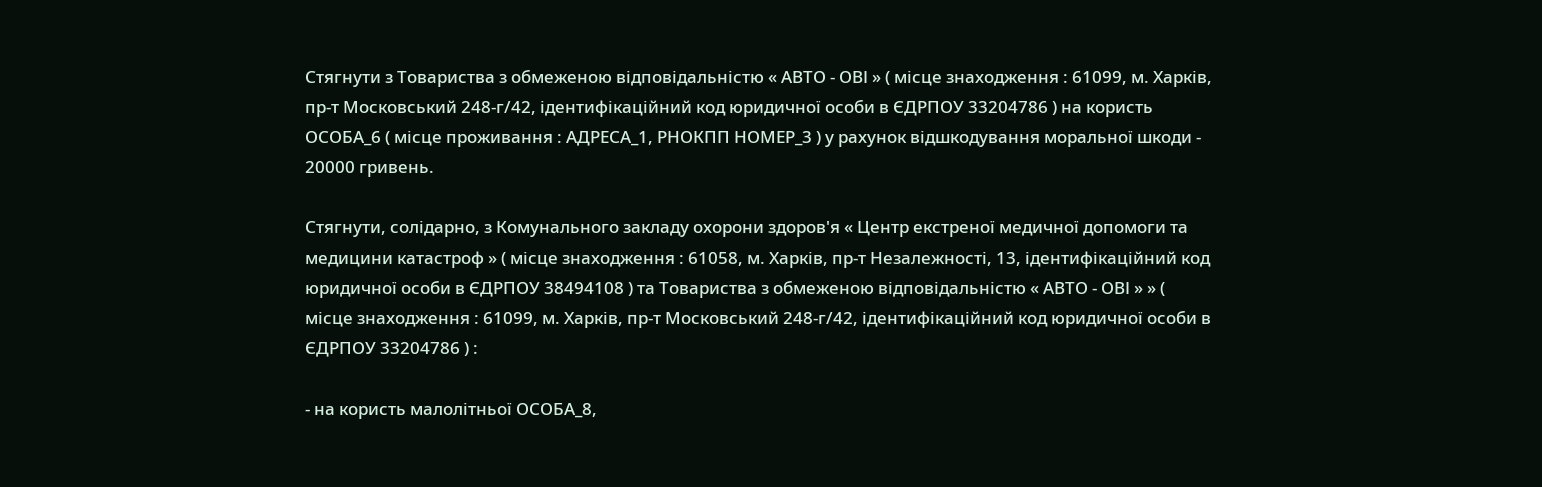Стягнути з Товариства з обмеженою відповідальністю « АВТО - ОВІ » ( місце знаходження : 61099, м. Харків, пр-т Московський 248-г/42, ідентифікаційний код юридичної особи в ЄДРПОУ 33204786 ) на користь ОСОБА_6 ( місце проживання : АДРЕСА_1, РНОКПП НОМЕР_3 ) у рахунок відшкодування моральної шкоди - 20000 гривень.

Стягнути, солідарно, з Комунального закладу охорони здоров'я « Центр екстреної медичної допомоги та медицини катастроф » ( місце знаходження : 61058, м. Харків, пр-т Незалежності, 13, ідентифікаційний код юридичної особи в ЄДРПОУ 38494108 ) та Товариства з обмеженою відповідальністю « АВТО - ОВІ » » ( місце знаходження : 61099, м. Харків, пр-т Московський 248-г/42, ідентифікаційний код юридичної особи в ЄДРПОУ 33204786 ) :

- на користь малолітньої ОСОБА_8,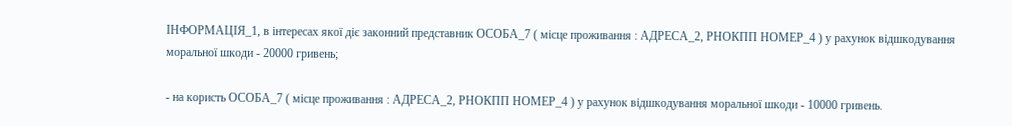ІНФОРМАЦІЯ_1, в інтересах якої діє законний представник ОСОБА_7 ( місце проживання : АДРЕСА_2, РНОКПП НОМЕР_4 ) у рахунок відшкодування моральної шкоди - 20000 гривень;

- на користь ОСОБА_7 ( місце проживання : АДРЕСА_2, РНОКПП НОМЕР_4 ) у рахунок відшкодування моральної шкоди - 10000 гривень.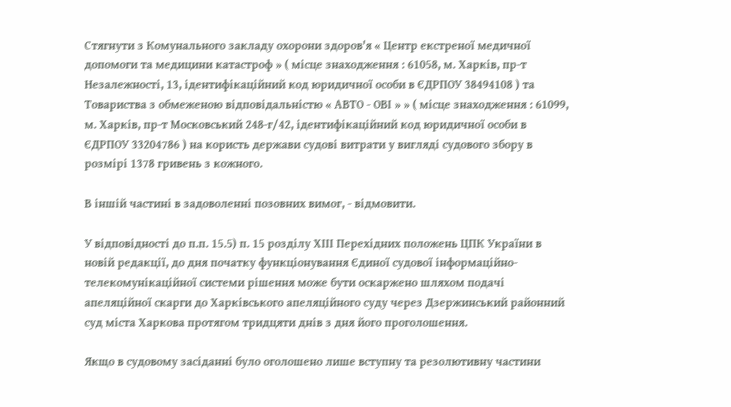Стягнути з Комунального закладу охорони здоров'я « Центр екстреної медичної допомоги та медицини катастроф » ( місце знаходження : 61058, м. Харків, пр-т Незалежності, 13, ідентифікаційний код юридичної особи в ЄДРПОУ 38494108 ) та Товариства з обмеженою відповідальністю « АВТО - ОВІ » » ( місце знаходження : 61099, м. Харків, пр-т Московський 248-г/42, ідентифікаційний код юридичної особи в ЄДРПОУ 33204786 ) на користь держави судові витрати у вигляді судового збору в розмірі 1378 гривень з кожного.

В іншій частині в задоволенні позовних вимог, - відмовити.

У відповідності до п.п. 15.5) п. 15 розділу ХІІІ Перехідних положень ЦПК України в новій редакції, до дня початку функціонування Єдиної судової інформаційно-телекомунікаційної системи рішення може бути оскаржено шляхом подачі апеляційної скарги до Харківського апеляційного суду через Дзержинський районний суд міста Харкова протягом тридцяти днів з дня його проголошення.

Якщо в судовому засіданні було оголошено лише вступну та резолютивну частини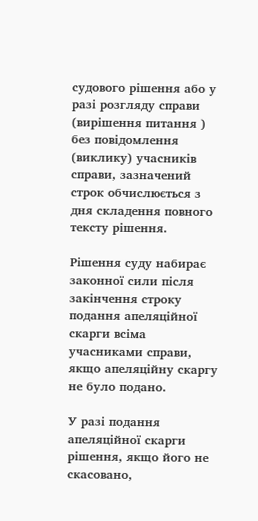судового рішення або у разі розгляду справи (вирішення питання ) без повідомлення (виклику) учасників справи, зазначений строк обчислюється з дня складення повного тексту рішення.

Рішення суду набирає законної сили після закінчення строку подання апеляційної скарги всіма учасниками справи, якщо апеляційну скаргу не було подано.

У разі подання апеляційної скарги рішення, якщо його не скасовано,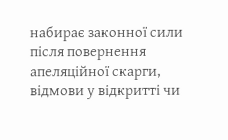набирає законної сили після повернення апеляційної скарги, відмови у відкритті чи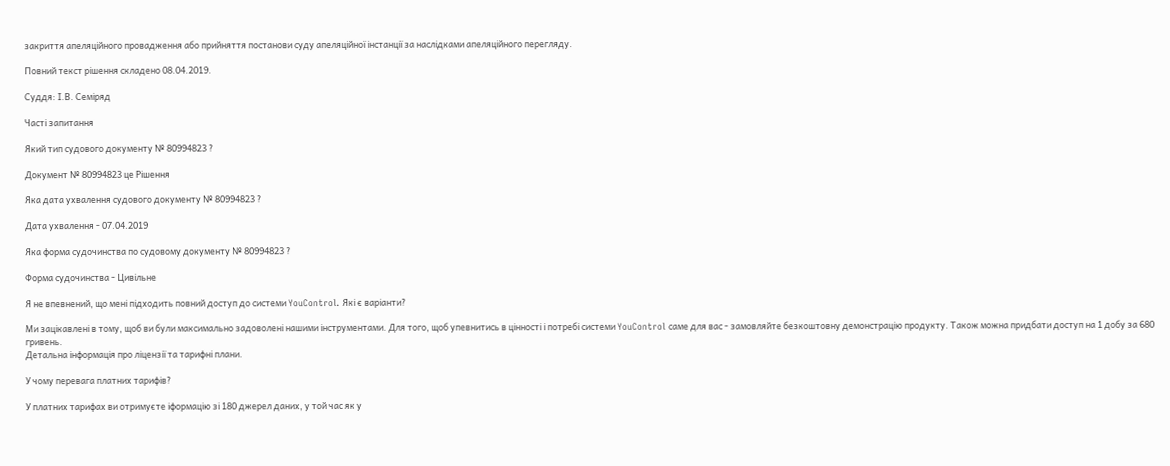закриття апеляційного провадження або прийняття постанови суду апеляційної інстанції за наслідками апеляційного перегляду.

Повний текст рішення складено 08.04.2019.

Суддя: І.В. Семіряд

Часті запитання

Який тип судового документу № 80994823 ?

Документ № 80994823 це Рішення

Яка дата ухвалення судового документу № 80994823 ?

Дата ухвалення - 07.04.2019

Яка форма судочинства по судовому документу № 80994823 ?

Форма судочинства - Цивільне

Я не впевнений, що мені підходить повний доступ до системи YouControl. Які є варіанти?

Ми зацікавлені в тому, щоб ви були максимально задоволені нашими інструментами. Для того, щоб упевнитись в цінності і потребі системи YouControl саме для вас - замовляйте безкоштовну демонстрацію продукту. Також можна придбати доступ на 1 добу за 680 гривень.
Детальна інформація про ліцензії та тарифні плани.

У чому перевага платних тарифів?

У платних тарифах ви отримуєте іформацію зі 180 джерел даних, у той час як у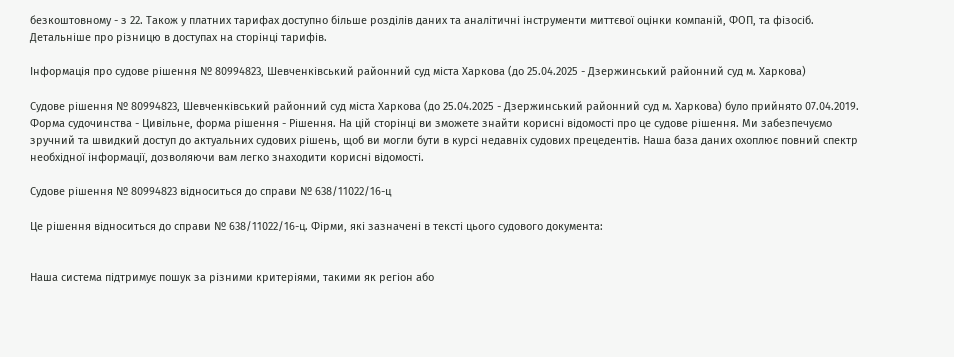безкоштовному - з 22. Також у платних тарифах доступно більше розділів даних та аналітичні інструменти миттєвої оцінки компаній, ФОП, та фізосіб.
Детальніше про різницю в доступах на сторінці тарифів.

Інформація про судове рішення № 80994823, Шевченківський районний суд міста Харкова (до 25.04.2025 - Дзержинський районний суд м. Харкова)

Судове рішення № 80994823, Шевченківський районний суд міста Харкова (до 25.04.2025 - Дзержинський районний суд м. Харкова) було прийнято 07.04.2019. Форма судочинства - Цивільне, форма рішення - Рішення. На цій сторінці ви зможете знайти корисні відомості про це судове рішення. Ми забезпечуємо зручний та швидкий доступ до актуальних судових рішень, щоб ви могли бути в курсі недавніх судових прецедентів. Наша база даних охоплює повний спектр необхідної інформації, дозволяючи вам легко знаходити корисні відомості.

Судове рішення № 80994823 відноситься до справи № 638/11022/16-ц

Це рішення відноситься до справи № 638/11022/16-ц. Фірми, які зазначені в тексті цього судового документа:


Наша система підтримує пошук за різними критеріями, такими як регіон або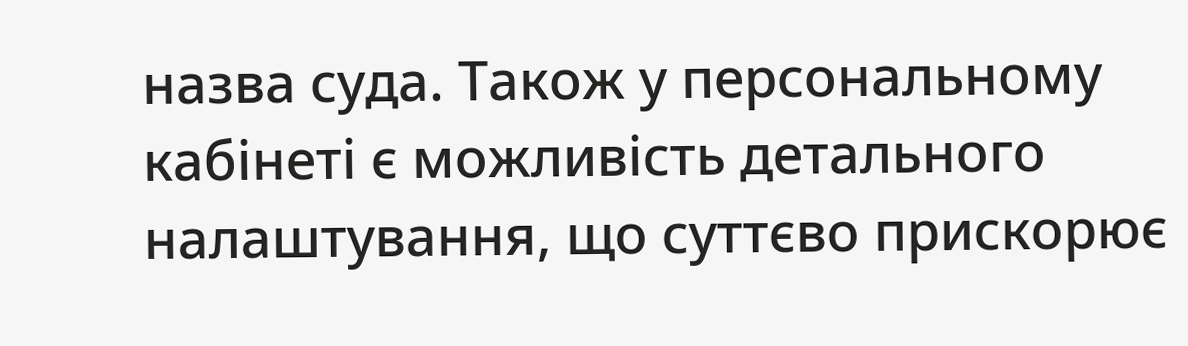назва суда. Також у персональному кабінеті є можливість детального налаштування, що суттєво прискорює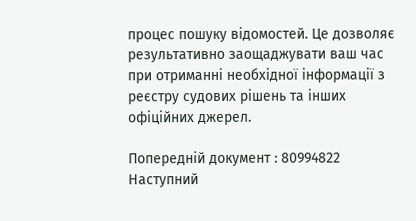процес пошуку відомостей. Це дозволяє результативно заощаджувати ваш час при отриманні необхідної інформації з реєстру судових рішень та інших офіційних джерел.

Попередній документ : 80994822
Наступний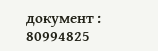документ : 80994825